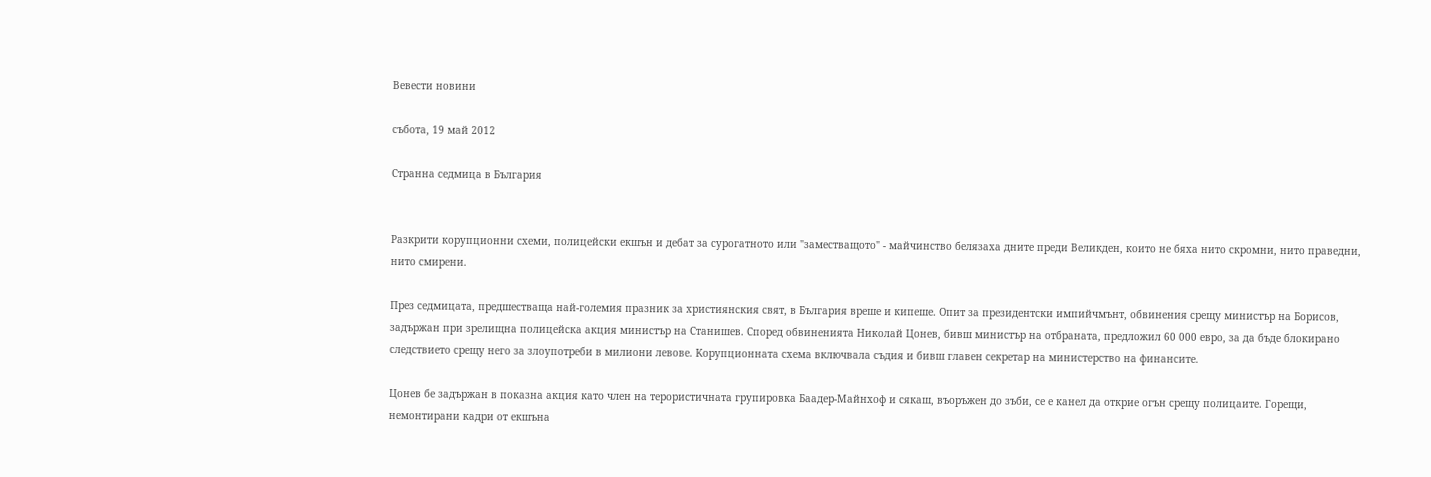Вевести новини

събота, 19 май 2012

Странна седмица в България


Разкрити корупционни схеми, полицейски екшън и дебат за сурогатното или "заместващото" - майчинство белязаха дните преди Великден, които не бяха нито скромни, нито праведни, нито смирени.

През седмицата, предшестваща най-големия празник за християнския свят, в България вреше и кипеше. Опит за президентски импийчмънт, обвинения срещу министър на Борисов, задържан при зрелищна полицейска акция министър на Станишев. Според обвиненията Николай Цонев, бивш министър на отбраната, предложил 60 000 евро, за да бъде блокирано следствието срещу него за злоупотреби в милиони левове. Kорупционната схема включвала съдия и бивш главен секретар на министерство на финансите.

Цонев бе задържан в показна акция като член на терористичната групировка Баадер-Майнхоф и сякаш, въоръжен до зъби, се е канел да открие огън срещу полицаите. Горещи, немонтирани кадри от екшъна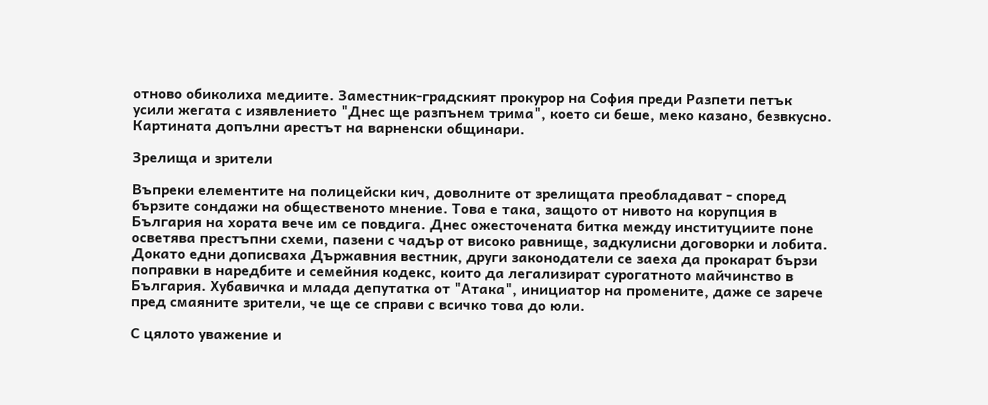отново обиколиха медиите. Заместник-градският прокурор на София преди Разпети петък усили жегата с изявлението "Днес ще разпънем трима", което си беше, меко казано, безвкусно. Картината допълни арестът на варненски общинари.

Зрелища и зрители

Въпреки елементите на полицейски кич, доволните от зрелищата преобладават - според бързите сондажи на общественото мнение. Това е така, защото от нивото на корупция в България на хората вече им се повдига. Днес ожесточената битка между институциите поне осветява престъпни схеми, пазени с чадър от високо равнище, задкулисни договорки и лобита. Докато едни дописваха Държавния вестник, други законодатели се заеха да прокарат бързи поправки в наредбите и семейния кодекс, които да легализират сурогатното майчинство в България. Хубавичка и млада депутатка от "Атака", инициатор на промените, даже се зарече пред смаяните зрители, че ще се справи с всичко това до юли.

С цялото уважение и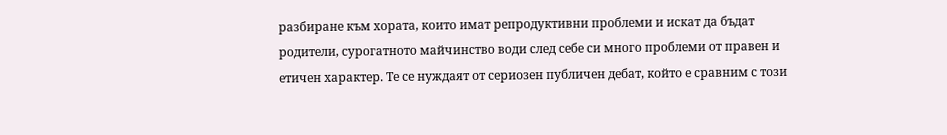разбиране към хората, които имат репродуктивни проблеми и искат да бъдат родители, сурогатното майчинство води след себе си много проблеми от правен и етичен характер. Те се нуждаят от сериозен публичен дебат, който е сравним с този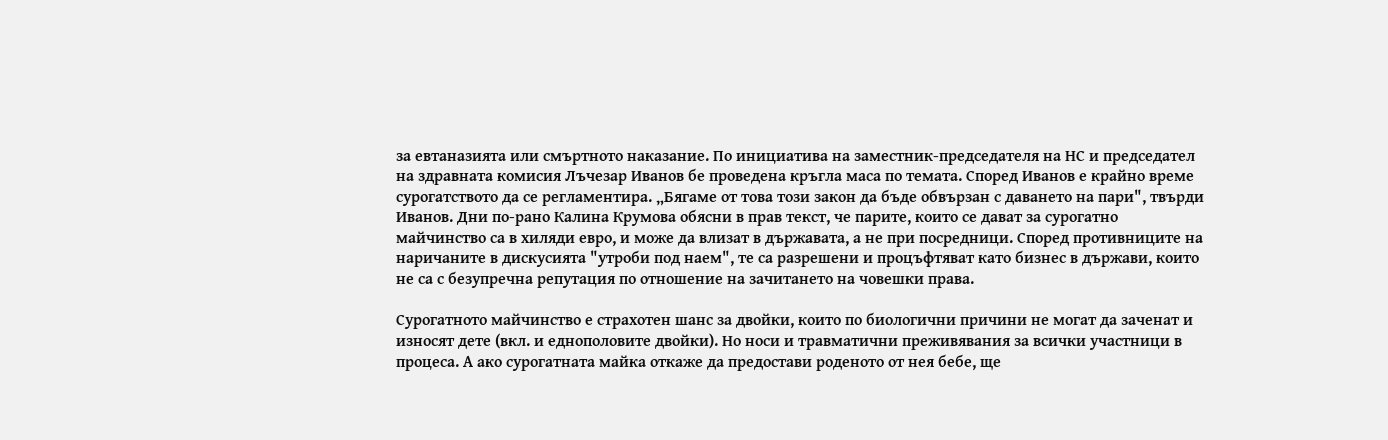за евтаназията или смъртното наказание. По инициатива на заместник-председателя на НС и председател на здравната комисия Лъчезар Иванов бе проведена кръгла маса по темата. Според Иванов е крайно време сурогатството да се регламентира. „Бягаме от това този закон да бъде обвързан с даването на пари", твърди Иванов. Дни по-рано Калина Крумова обясни в прав текст, че парите, които се дават за сурогатно майчинство са в хиляди евро, и може да влизат в държавата, а не при посредници. Според противниците на наричаните в дискусията "утроби под наем", те са разрешени и процъфтяват като бизнес в държави, които не са с безупречна репутация по отношение на зачитането на човешки права.

Сурогатното майчинство е страхотен шанс за двойки, които по биологични причини не могат да заченат и износят дете (вкл. и еднополовите двойки). Но носи и травматични преживявания за всички участници в процеса. А ако сурогатната майка откаже да предостави роденото от нея бебе, ще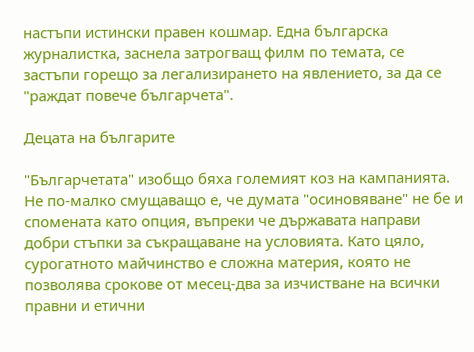настъпи истински правен кошмар. Една българска журналистка, заснела затрогващ филм по темата, се застъпи горещо за легализирането на явлението, за да се "раждат повече българчета".

Децата на българите

"Българчетата" изобщо бяха големият коз на кампанията. Не по-малко смущаващо е, че думата "осиновяване" не бе и спомената като опция, въпреки че държавата направи добри стъпки за съкращаване на условията. Като цяло, сурогатното майчинство е сложна материя, която не позволява срокове от месец-два за изчистване на всички правни и етични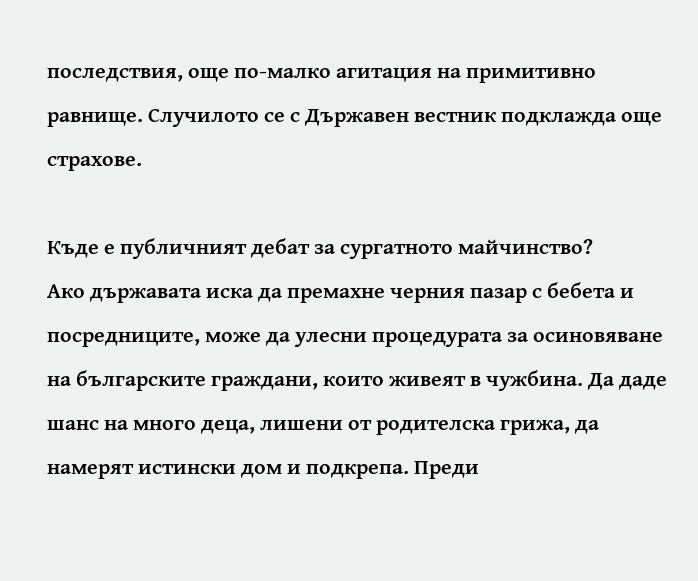последствия, още по-малко агитация на примитивно равнище. Случилото се с Държавен вестник подклажда още страхове.

Къде е публичният дебат за сургатното майчинство?
Ако държавата иска да премахне черния пазар с бебета и посредниците, може да улесни процедурата за осиновяване на българските граждани, които живеят в чужбина. Да даде шанс на много деца, лишени от родителска грижа, да намерят истински дом и подкрепа. Преди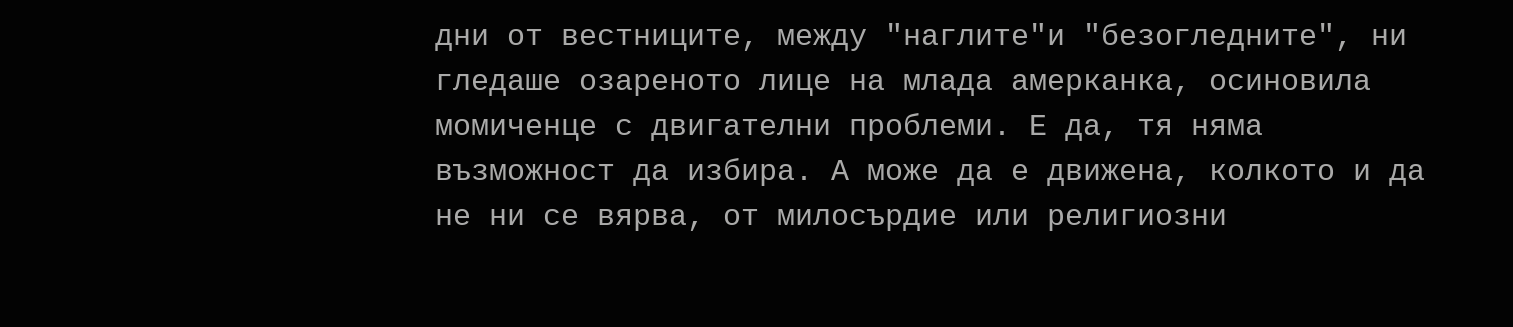дни от вестниците, между "наглите"и "безогледните", ни гледаше озареното лице на млада амерканка, осиновила момиченце с двигателни проблеми. Е да, тя няма възможност да избира. А може да е движена, колкото и да не ни се вярва, от милосърдие или религиозни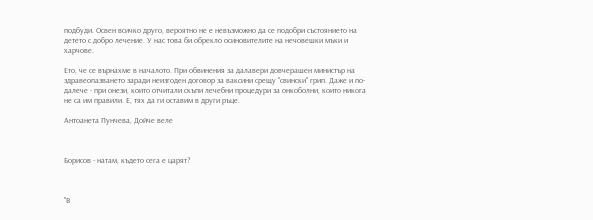подбуди. Освен всичко друго, вероятно не е невъзможно да се подобри състоянието на детето с добро лечение. У нас това би обрекло осиновителите на нечовешки мъки и харчове.

Ето, че се върнахме в началото. При обвинения за далавери довчерашен министър на здравеопазването заради неизгоден договор за ваксини срещу "свински" грип. Даже и по-далече - при онези, които отчитали скъпи лечебни процедури за онкоболни, които никога не са им правили. Е, тях да ги оставим в други ръце.

Антоанета Пунчева, Дойче веле



Борисов - натам, където сега е царят?



"В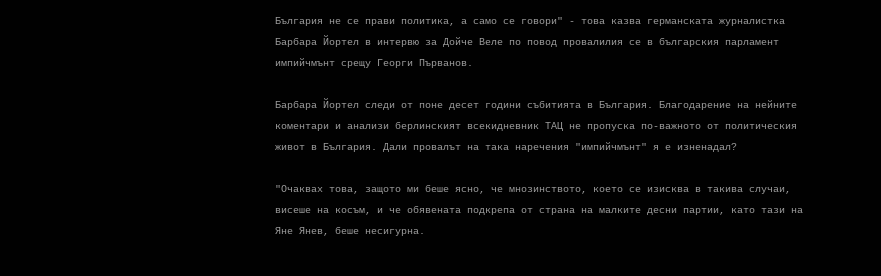България не се прави политика, а само се говори" - това казва германската журналистка Барбара Йортел в интервю за Дойче Веле по повод провалилия се в българския парламент импийчмънт срещу Георги Първанов.

Барбара Йортел следи от поне десет години събитията в България. Благодарение на нейните коментари и анализи берлинският всекидневник ТАЦ не пропуска по-важното от политическия живот в България. Дали провалът на така наречения "импийчмънт" я е изненадал?

"Очаквах това, защото ми беше ясно, че мнозинството, което се изисква в такива случаи, висеше на косъм, и че обявената подкрепа от страна на малките десни партии, като тази на Яне Янев, беше несигурна.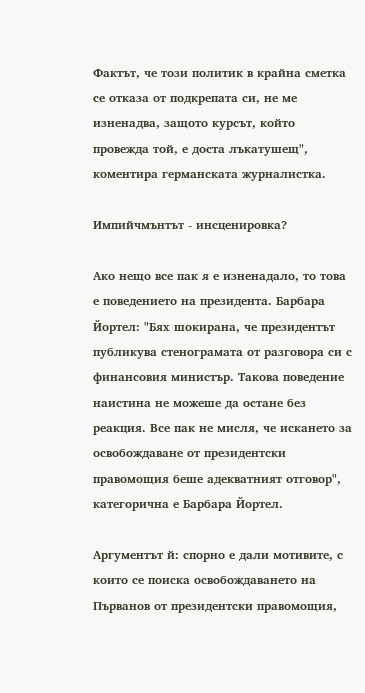Фактът, че този политик в крайна сметка се отказа от подкрепата си, не ме изненадва, защото курсът, който провежда той, е доста лъкатушещ", коментира германската журналистка.

Импийчмънтът - инсценировка?

Ако нещо все пак я е изненадало, то това е поведението на президента. Барбара Йортел: "Бях шокирана, че президентът публикува стенограмата от разговора си с финансовия министър. Такова поведение наистина не можеше да остане без реакция. Все пак не мисля, че искането за освобождаване от президентски правомощия беше адекватният отговор", категорична е Барбара Йортел.

Аргументът й: спорно е дали мотивите, с които се поиска освобождаването на Първанов от президентски правомощия,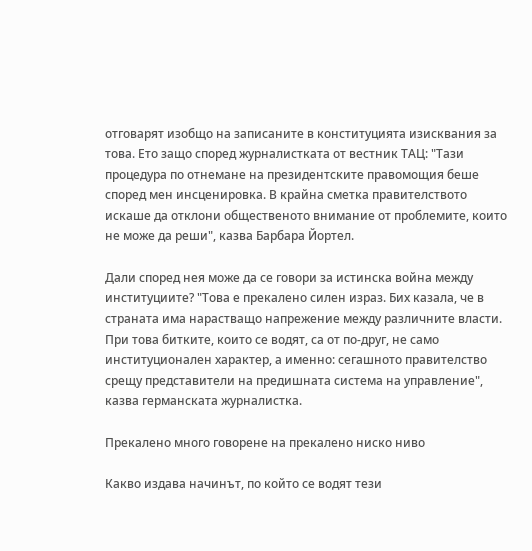отговарят изобщо на записаните в конституцията изисквания за това. Ето защо според журналистката от вестник ТАЦ: "Тази процедура по отнемане на президентските правомощия беше според мен инсценировка. В крайна сметка правителството искаше да отклони общественото внимание от проблемите, които не може да реши", казва Барбара Йортел.

Дали според нея може да се говори за истинска война между институциите? "Това е прекалено силен израз. Бих казала, че в страната има нарастващо напрежение между различните власти. При това битките, които се водят, са от по-друг, не само институционален характер, а именно: сегашното правителство срещу представители на предишната система на управление", казва германската журналистка.

Прекалено много говорене на прекалено ниско ниво

Какво издава начинът, по който се водят тези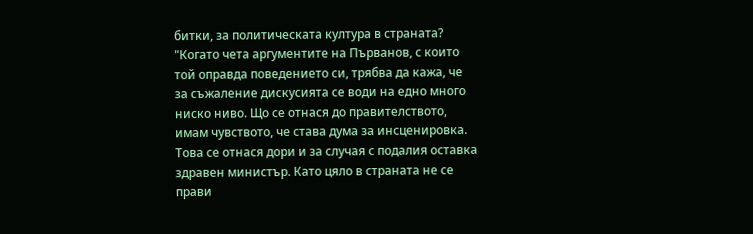битки, за политическата култура в страната? "Когато чета аргументите на Първанов, с които той оправда поведението си, трябва да кажа, че за съжаление дискусията се води на едно много ниско ниво. Що се отнася до правителството, имам чувството, че става дума за инсценировка. Това се отнася дори и за случая с подалия оставка здравен министър. Като цяло в страната не се прави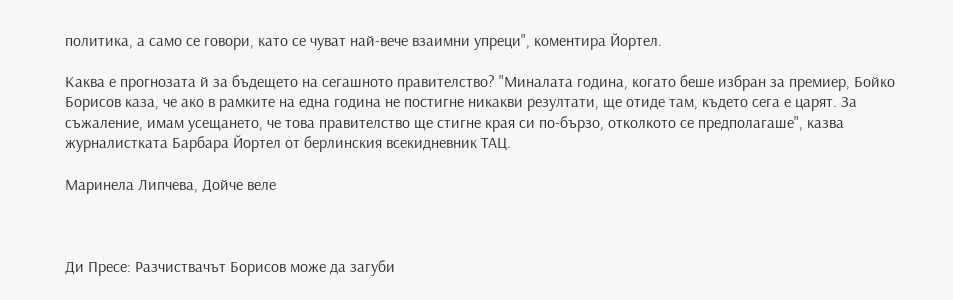политика, а само се говори, като се чуват най-вече взаимни упреци", коментира Йортел.

Каква е прогнозата й за бъдещето на сегашното правителство? "Миналата година, когато беше избран за премиер, Бойко Борисов каза, че ако в рамките на една година не постигне никакви резултати, ще отиде там, където сега е царят. За съжаление, имам усещането, че това правителство ще стигне края си по-бързо, отколкото се предполагаше", казва журналистката Барбара Йортел от берлинския всекидневник ТАЦ.

Маринела Липчева, Дойче веле



Ди Пресе: Разчиствачът Борисов може да загуби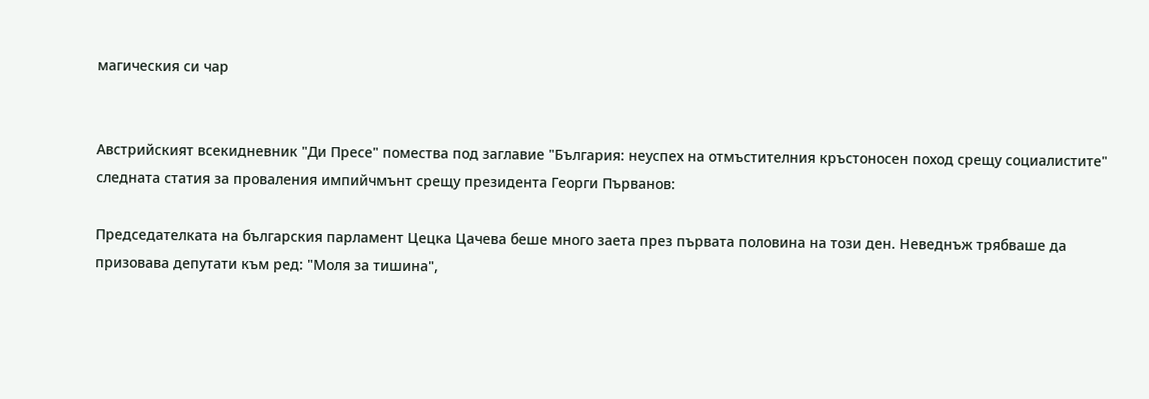магическия си чар


Австрийският всекидневник "Ди Пресе" помества под заглавие "България: неуспех на отмъстителния кръстоносен поход срещу социалистите" следната статия за проваления импийчмънт срещу президента Георги Първанов:

Председателката на българския парламент Цецка Цачева беше много заета през първата половина на този ден. Неведнъж трябваше да призовава депутати към ред: "Моля за тишина",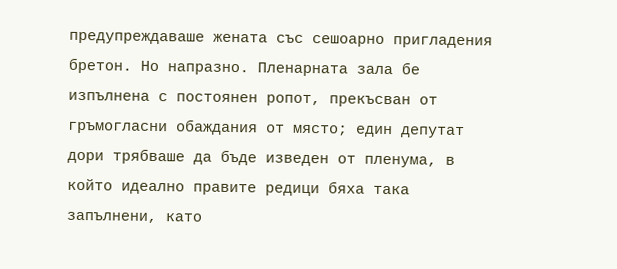предупреждаваше жената със сешоарно пригладения бретон. Но напразно. Пленарната зала бе изпълнена с постоянен ропот, прекъсван от гръмогласни обаждания от място; един депутат дори трябваше да бъде изведен от пленума, в който идеално правите редици бяха така запълнени, като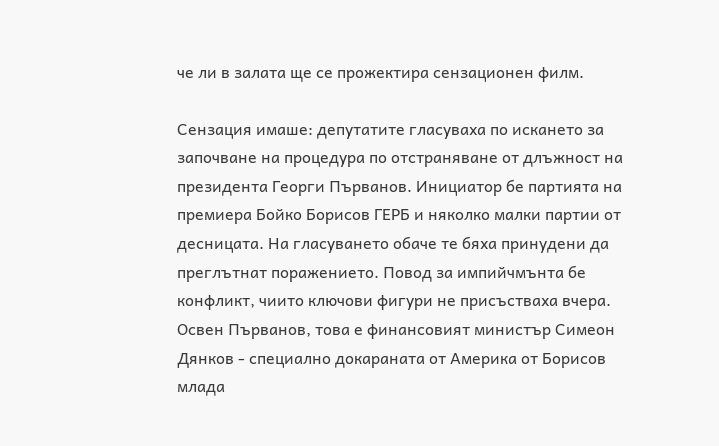че ли в залата ще се прожектира сензационен филм.

Сензация имаше: депутатите гласуваха по искането за започване на процедура по отстраняване от длъжност на президента Георги Първанов. Инициатор бе партията на премиера Бойко Борисов ГЕРБ и няколко малки партии от десницата. На гласуването обаче те бяха принудени да преглътнат поражението. Повод за импийчмънта бе конфликт, чиито ключови фигури не присъстваха вчера. Освен Първанов, това е финансовият министър Симеон Дянков - специално докараната от Америка от Борисов млада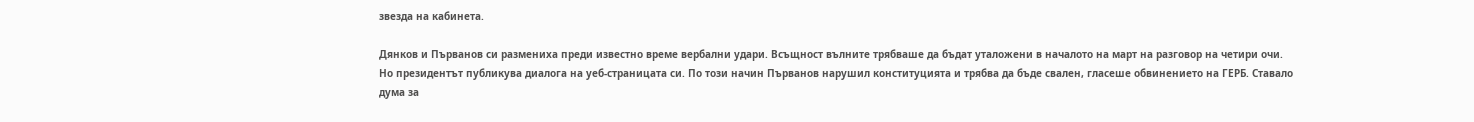звезда на кабинета.

Дянков и Първанов си размениха преди известно време вербални удари. Всъщност вълните трябваше да бъдат уталожени в началото на март на разговор на четири очи. Но президентът публикува диалога на уеб-страницата си. По този начин Първанов нарушил конституцията и трябва да бъде свален, гласеше обвинението на ГЕРБ. Ставало дума за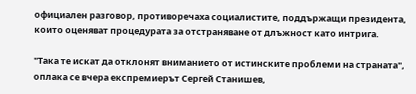официален разговор, противоречаха социалистите, поддържащи президента, които оценяват процедурата за отстраняване от длъжност като интрига.

"Така те искат да отклонят вниманието от истинските проблеми на страната", оплака се вчера експремиерът Сергей Станишев,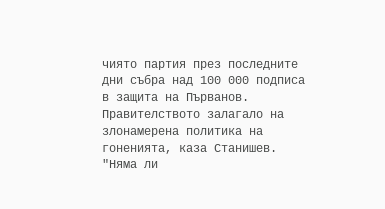чиято партия през последните дни събра над 100 000 подписа в защита на Първанов. Правителството залагало на злонамерена политика на гоненията, каза Станишев. "Няма ли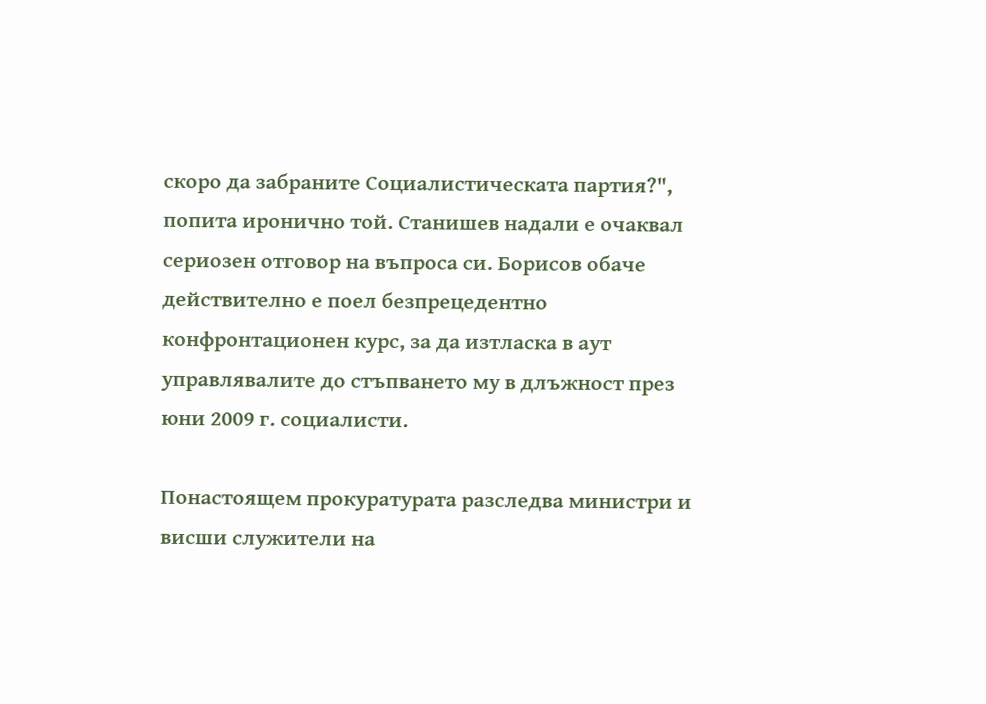скоро да забраните Социалистическата партия?", попита иронично той. Станишев надали е очаквал сериозен отговор на въпроса си. Борисов обаче действително е поел безпрецедентно конфронтационен курс, за да изтласка в аут управлявалите до стъпването му в длъжност през юни 2009 г. социалисти.

Понастоящем прокуратурата разследва министри и висши служители на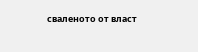сваленото от власт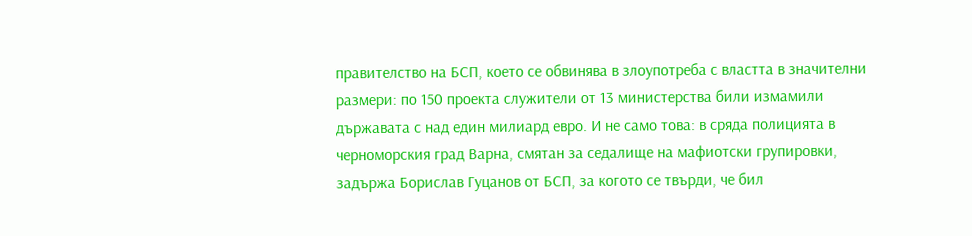правителство на БСП, което се обвинява в злоупотреба с властта в значителни размери: по 150 проекта служители от 13 министерства били измамили държавата с над един милиард евро. И не само това: в сряда полицията в черноморския град Варна, смятан за седалище на мафиотски групировки, задържа Борислав Гуцанов от БСП, за когото се твърди, че бил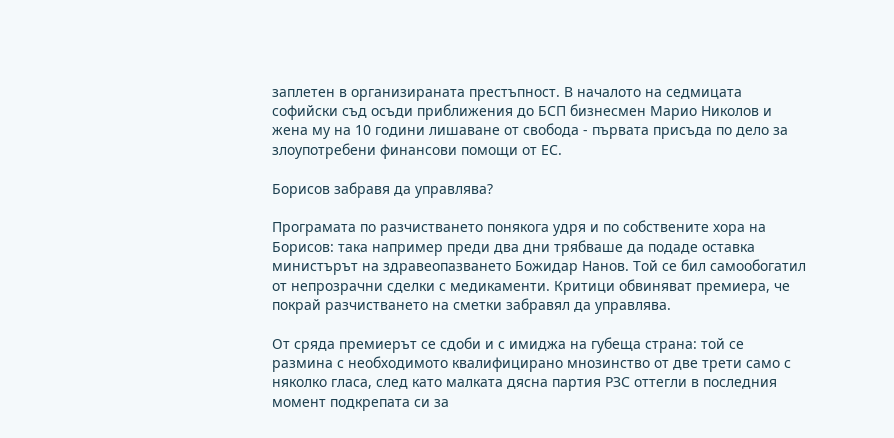заплетен в организираната престъпност. В началото на седмицата софийски съд осъди приближения до БСП бизнесмен Марио Николов и жена му на 10 години лишаване от свобода - първата присъда по дело за злоупотребени финансови помощи от ЕС.

Борисов забравя да управлява?

Програмата по разчистването понякога удря и по собствените хора на Борисов: така например преди два дни трябваше да подаде оставка министърът на здравеопазването Божидар Нанов. Той се бил самообогатил от непрозрачни сделки с медикаменти. Критици обвиняват премиера, че покрай разчистването на сметки забравял да управлява.

От сряда премиерът се сдоби и с имиджа на губеща страна: той се размина с необходимото квалифицирано мнозинство от две трети само с няколко гласа, след като малката дясна партия РЗС оттегли в последния момент подкрепата си за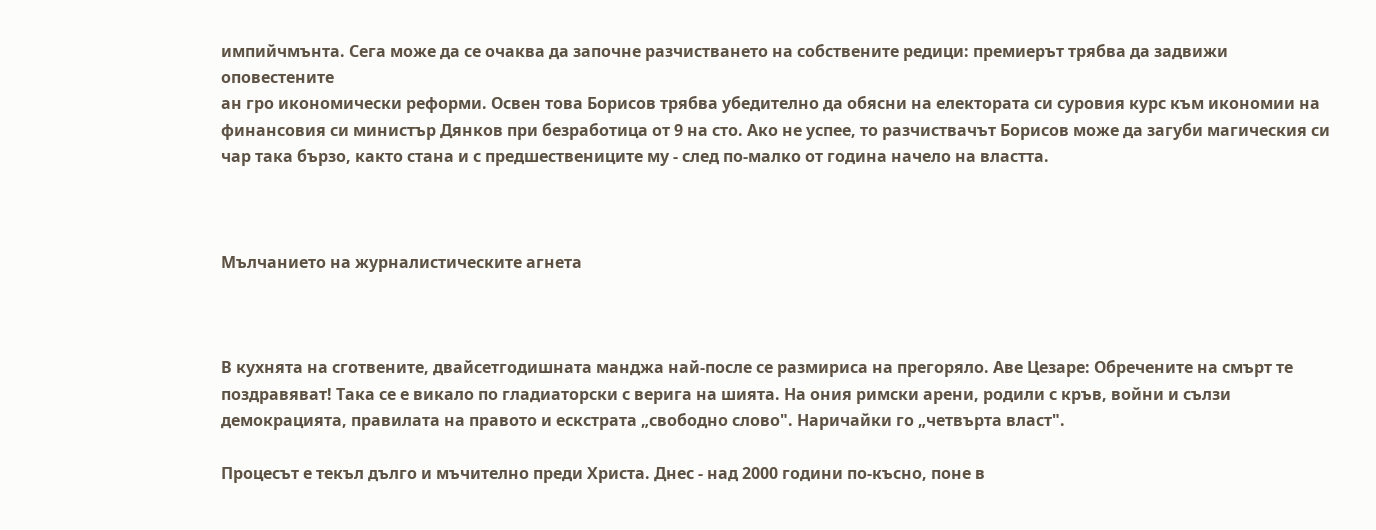импийчмънта. Сега може да се очаква да започне разчистването на собствените редици: премиерът трябва да задвижи оповестените
ан гро икономически реформи. Освен това Борисов трябва убедително да обясни на електората си суровия курс към икономии на финансовия си министър Дянков при безработица от 9 на сто. Ако не успее, то разчиствачът Борисов може да загуби магическия си чар така бързо, както стана и с предшествениците му - след по-малко от година начело на властта.



Мълчанието на журналистическите агнета



В кухнята на сготвените, двайсетгодишната манджа най-после се размириса на прегоряло. Аве Цезаре: Обречените на смърт те поздравяват! Така се е викало по гладиаторски с верига на шията. На ония римски арени, родили с кръв, войни и сълзи демокрацията, правилата на правото и ескстрата „свободно слово". Наричайки го „четвърта власт".

Процесът е текъл дълго и мъчително преди Христа. Днес - над 2000 години по-късно, поне в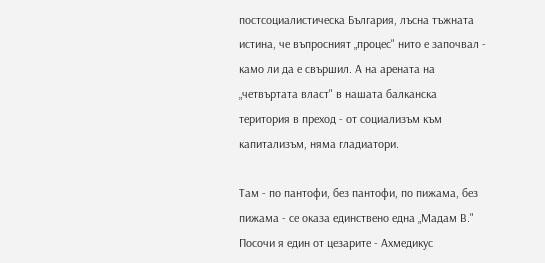постсоциалистическа България, лъсна тъжната истина, че въпросният „процес" нито е започвал - камо ли да е свършил. А на арената на „четвъртата власт" в нашата балканска територия в преход - от социализъм към капитализъм, няма гладиатори.

Там - по пантофи, без пантофи, по пижама, без пижама - се оказа единствено една „Мадам В." Посочи я един от цезарите - Ахмедикус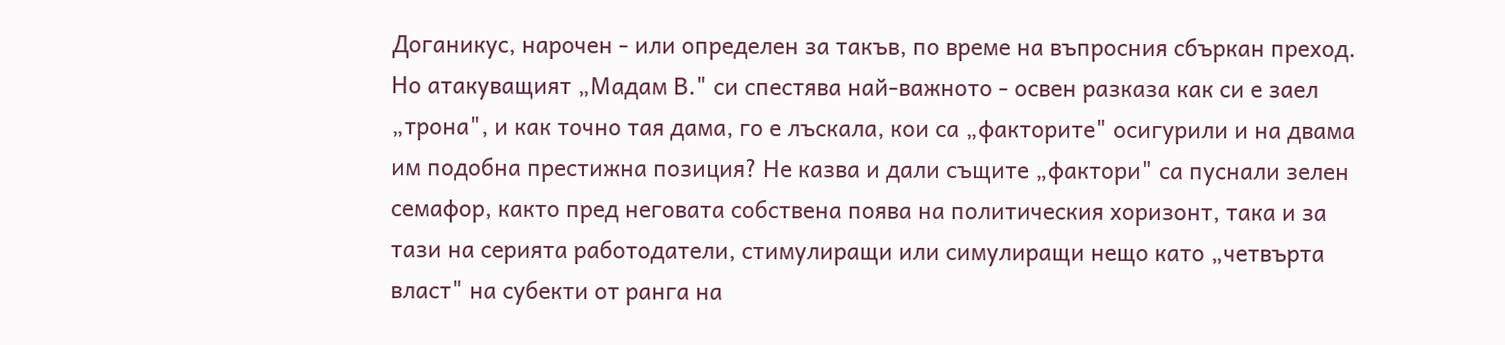Доганикус, нарочен - или определен за такъв, по време на въпросния сбъркан преход. Но атакуващият „Мадам В." си спестява най-важното - освен разказа как си е заел „трона", и как точно тая дама, го е лъскала, кои са „факторите" осигурили и на двама им подобна престижна позиция? Не казва и дали същите „фактори" са пуснали зелен семафор, както пред неговата собствена поява на политическия хоризонт, така и за тази на серията работодатели, стимулиращи или симулиращи нещо като „четвърта власт" на субекти от ранга на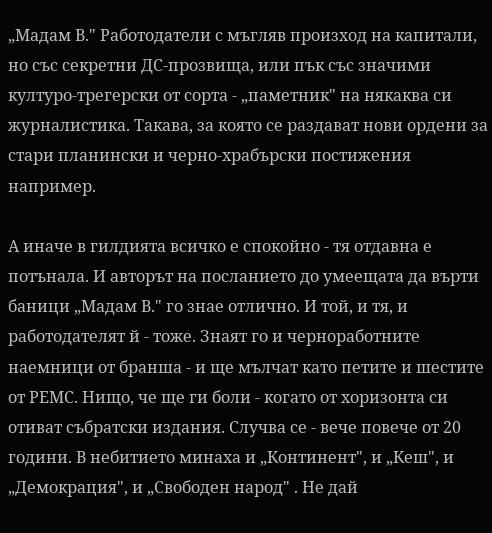„Мадам В." Работодатели с мъгляв произход на капитали, но със секретни ДС-прозвища, или пък със значими културо-трегерски от сорта - „паметник" на някаква си журналистика. Такава, за която се раздават нови ордени за стари планински и черно-храбърски постижения например.

А иначе в гилдията всичко е спокойно - тя отдавна е потънала. И авторът на посланието до умеещата да върти баници „Мадам В." го знае отлично. И той, и тя, и работодателят й - тоже. Знаят го и черноработните наемници от бранша - и ще мълчат като петите и шестите от РЕМС. Нищо, че ще ги боли - когато от хоризонта си отиват събратски издания. Случва се - вече повече от 20 години. В небитието минаха и „Континент", и „Кеш", и „Демокрация", и „Свободен народ" . Не дай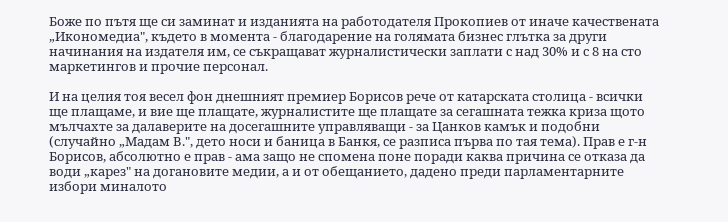Боже по пътя ще си заминат и изданията на работодателя Прокопиев от иначе качествената „Икономедиа", където в момента - благодарение на голямата бизнес глътка за други начинания на издателя им, се съкращават журналистически заплати с над 30% и с 8 на сто маркетингов и прочие персонал.

И на целия тоя весел фон днешният премиер Борисов рече от катарската столица - всички ще плащаме, и вие ще плащате, журналистите ще плащате за сегашната тежка криза щото мълчахте за далаверите на досегашните управляващи - за Цанков камък и подобни (случайно „Мадам В.", дето носи и баница в Банкя, се разписа първа по тая тема). Прав е г-н Борисов, абсолютно е прав - ама защо не спомена поне поради каква причина се отказа да води „карез" на догановите медии, а и от обещанието, дадено преди парламентарните избори миналото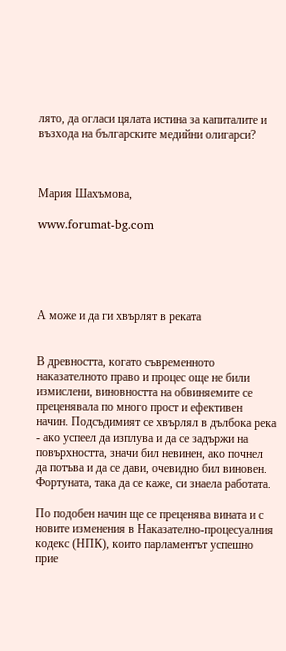лято, да огласи цялата истина за капиталите и възхода на българските медийни олигарси?



Мария Шахъмова,

www.forumat-bg.com





А може и да ги хвърлят в реката


В древността, когато съвременното наказателното право и процес още не били измислени, виновността на обвиняемите се преценявала по много прост и ефективен начин. Подсъдимият се хвърлял в дълбока река - ако успеел да изплува и да се задържи на повърхността, значи бил невинен, ако почнел да потъва и да се дави, очевидно бил виновен. Фортуната, така да се каже, си знаела работата.

По подобен начин ще се преценява вината и с новите изменения в Наказателно-процесуалния кодекс (НПК), които парламентът успешно прие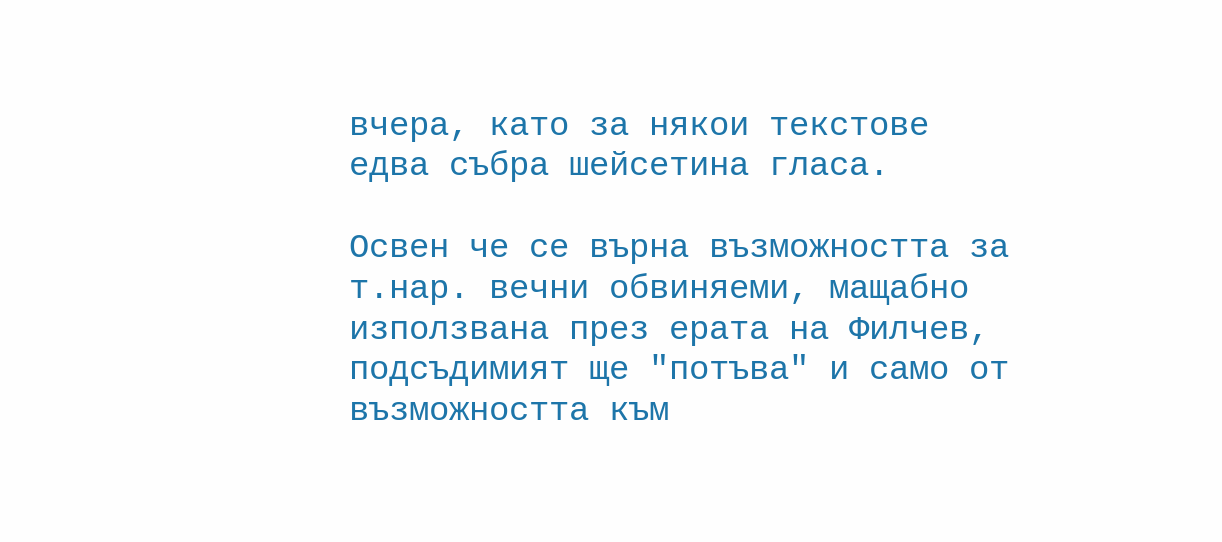вчера, като за някои текстове едва събра шейсетина гласа.

Освен че се върна възможността за т.нар. вечни обвиняеми, мащабно използвана през ерата на Филчев, подсъдимият ще "потъва" и само от възможността към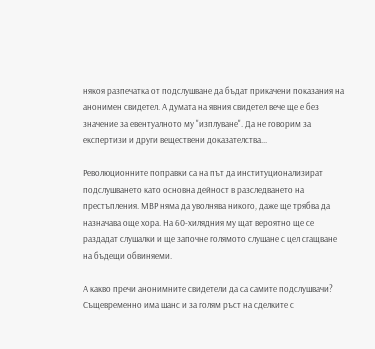някоя разпечатка от подслушване да бъдат прикачени показания на анонимен свидетел. А думата на явния свидетел вече ще е без значение за евентуалното му "изплуване". Да не говорим за експертизи и други веществени доказателства...

Революционните поправки са на път да институционализират подслушването като основна дейност в разследването на престъпления. МВР няма да уволнява никого, даже ще трябва да назначава още хора. На 60-хилядния му щат вероятно ще се раздадат слушалки и ще започне голямото слушане с цел сгащване на бъдещи обвиняеми.

А какво пречи анонимните свидетели да са самите подслушвачи? Същевременно има шанс и за голям ръст на сделките с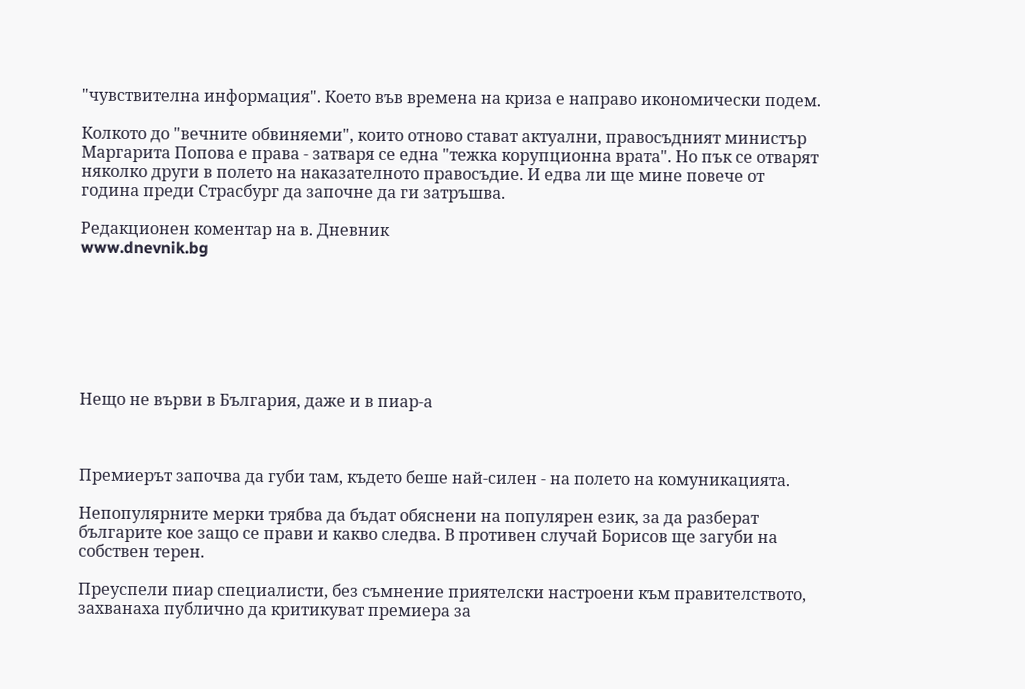"чувствителна информация". Което във времена на криза е направо икономически подем.

Колкото до "вечните обвиняеми", които отново стават актуални, правосъдният министър Маргарита Попова е права - затваря се една "тежка корупционна врата". Но пък се отварят няколко други в полето на наказателното правосъдие. И едва ли ще мине повече от година преди Страсбург да започне да ги затръшва.

Редакционен коментар на в. Дневник
www.dnevnik.bg







Нещо не върви в България, даже и в пиар-а



Премиерът започва да губи там, където беше най-силен - на полето на комуникацията.

Непопулярните мерки трябва да бъдат обяснени на популярен език, за да разберат българите кое защо се прави и какво следва. В противен случай Борисов ще загуби на собствен терен.

Преуспели пиар специалисти, без съмнение приятелски настроени към правителството, захванаха публично да критикуват премиера за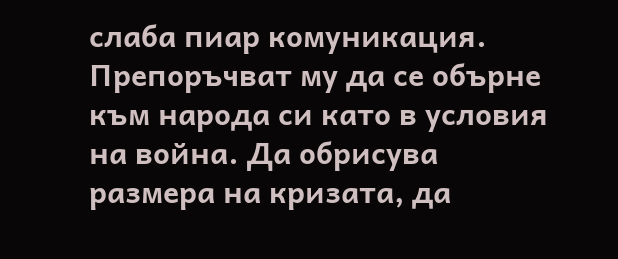слаба пиар комуникация. Препоръчват му да се обърне към народа си като в условия на война. Да обрисува размера на кризата, да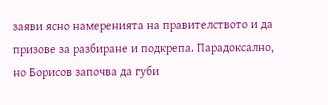заяви ясно намеренията на правителството и да призове за разбиране и подкрепа. Парадоксално, но Борисов започва да губи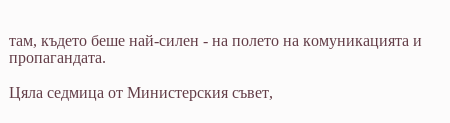там, където беше най-силен - на полето на комуникацията и пропагандата.

Цяла седмица от Министерския съвет,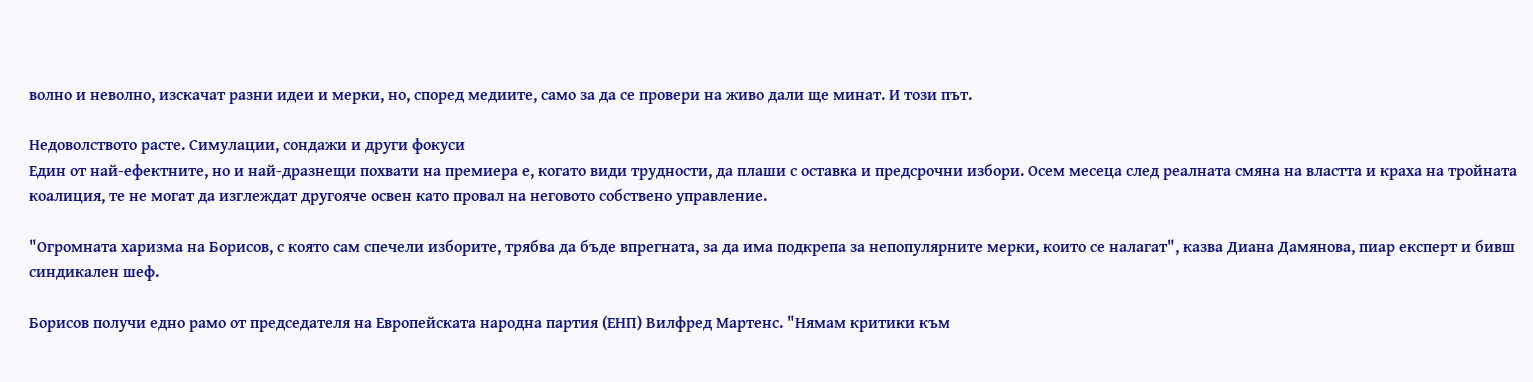волно и неволно, изскачат разни идеи и мерки, но, според медиите, само за да се провери на живo дали ще минат. И този път.

Недоволството расте. Симулации, сондажи и други фокуси
Един от най-ефектните, но и най-дразнещи похвати на премиера е, когато види трудности, да плаши с оставка и предсрочни избори. Осем месеца след реалната смяна на властта и краха на тройната коалиция, те не могат да изглеждат другояче освен като провал на неговото собствено управление.

"Огромната харизма на Борисов, с която сам спечели изборите, трябва да бъде впрегната, за да има подкрепа за непопулярните мерки, които се налагат", казва Диана Дамянова, пиар експерт и бивш синдикален шеф.

Борисов получи едно рамо от председателя на Европейската народна партия (ЕНП) Вилфред Мартенс. "Нямам критики към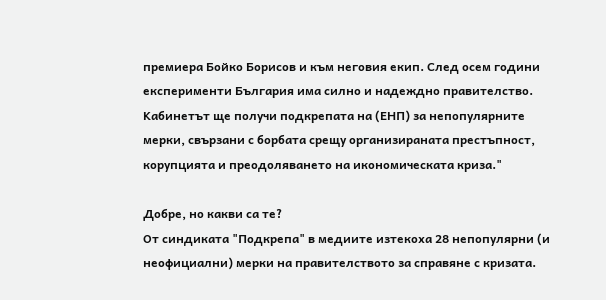премиера Бойко Борисов и към неговия екип. След осем години експерименти България има силно и надеждно правителство. Kабинетът ще получи подкрепата на (ЕНП) за непопулярните мерки, свързани с борбата срещу организираната престъпност, корупцията и преодоляването на икономическата криза."

Добре, но какви са те?
От синдиката "Подкрепа" в медиите изтекоха 28 непопулярни (и неофициални) мерки на правителството за справяне с кризата.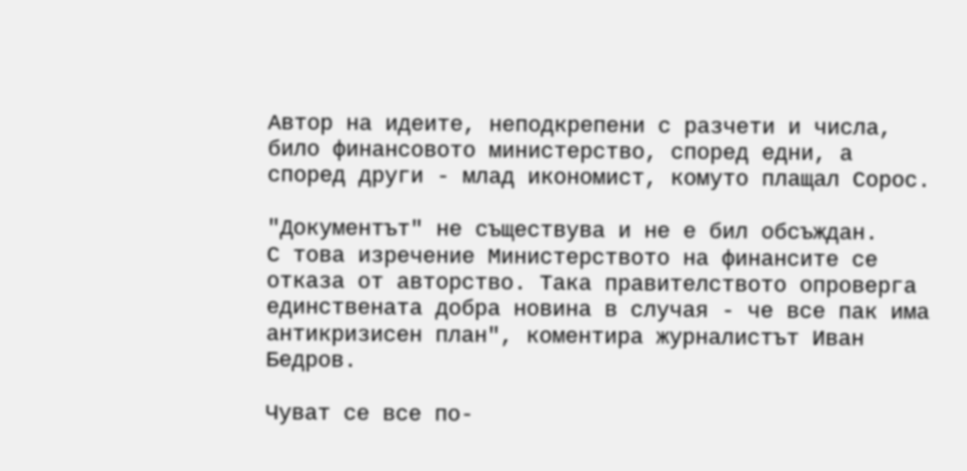Автор на идеите, неподкрепени с разчети и числа, било финансовото министерство, според едни, а според други - млад икономист, комуто плащал Сорос.

"Документът" не съществува и не е бил обсъждан.
С това изречение Министерството на финансите се отказа от авторство. Така правителството опроверга единствената добра новина в случая - че все пак има антикризисен план", коментира журналистът Иван Бедров.

Чуват се все по-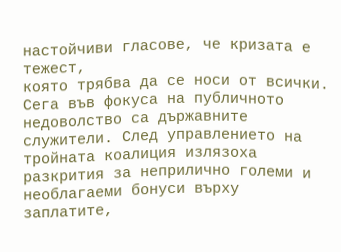настойчиви гласове, че кризата е тежест,
която трябва да се носи от всички. Сега във фокуса на публичното недоволство са държавните служители. След управлението на тройната коалиция излязоха разкрития за неприлично големи и необлагаеми бонуси върху заплатите,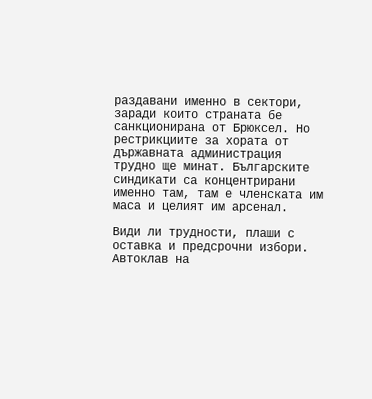раздавани именно в сектори, заради които страната бе санкционирана от Брюксел. Но рестрикциите за хората от държавната администрация трудно ще минат. Българските синдикати са концентрирани именно там, там е членската им маса и целият им арсенал.

Види ли трудности, плаши с оставка и предсрочни избори. Автоклав на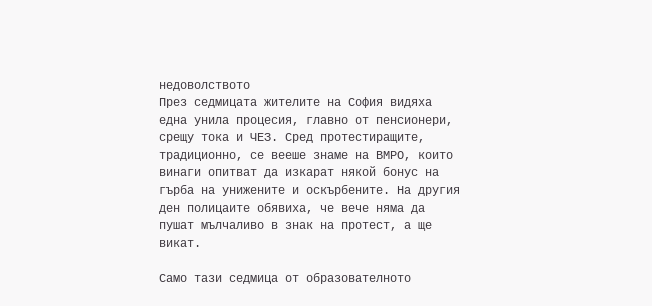недоволството
През седмицата жителите на София видяха една унила процесия, главно от пенсионери, срещу тока и ЧЕЗ. Сред протестиращите, традиционно, се вееше знаме на ВМРО, които винаги опитват да изкарат някой бонус на гърба на унижените и оскърбените. На другия ден полицаите обявиха, че вече няма да пушат мълчаливо в знак на протест, а ще викат.

Само тази седмица от образователното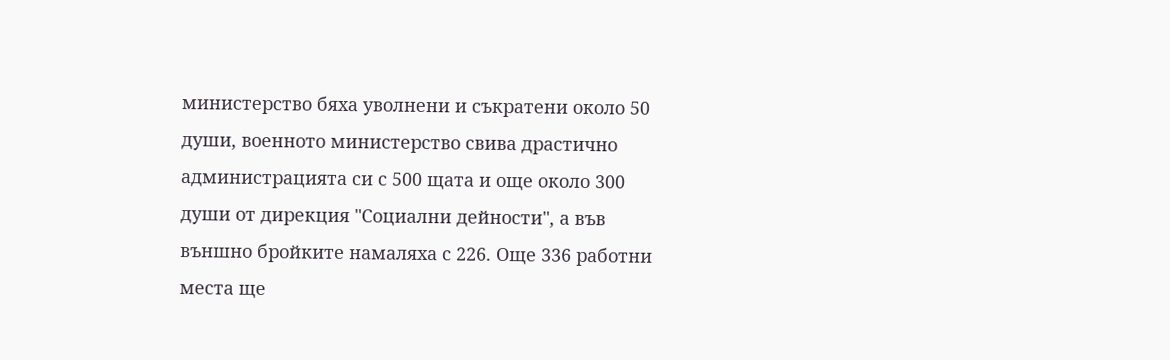министерство бяха уволнени и съкратени около 50 души, военното министерство свива драстично администрацията си с 500 щата и още около 300 души от дирекция "Социални дейности", а във външно бройките намаляха с 226. Още 336 работни места ще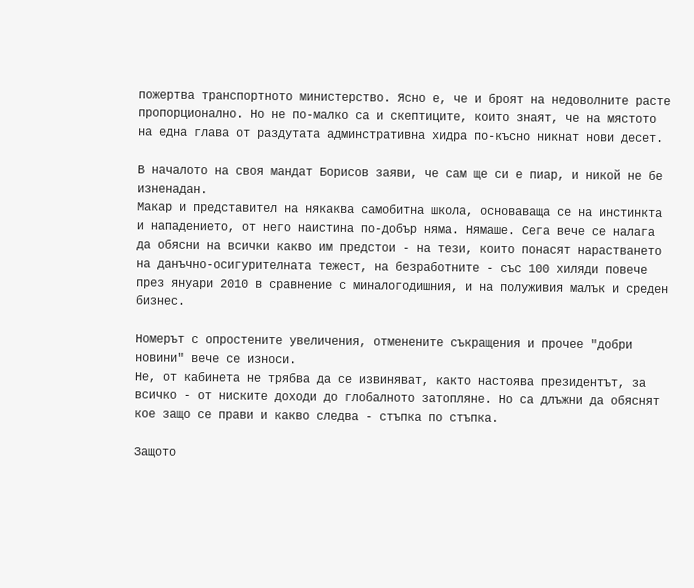пожертва транспортното министерство. Ясно е, че и броят на недоволните расте пропорционално. Но не по-малко са и скептиците, които знаят, че на мястото на една глава от раздутата админстративна хидра по-късно никнат нови десет.

В началото на своя мандат Борисов заяви, че сам ще си е пиар, и никой не бе изненадан.
Макар и представител на някаква самобитна школа, основаваща се на инстинкта и нападението, от него наистина по-добър няма. Нямаше. Сега вече се налага да обясни на всички какво им предстои - на тези, които понасят нарастването на данъчно-осигурителната тежест, на безработните - със 100 хиляди повече през януари 2010 в сравнение с миналогодишния, и на полуживия малък и среден бизнес.

Номерът с опростените увеличения, отменените съкращения и прочее "добри новини" вече се износи.
Не, от кабинета не трябва да се извиняват, както настоява президентът, за всичко - от ниските доходи до глобалното затопляне. Но са длъжни да обяснят кое защо се прави и какво следва - стъпка по стъпка.

Защото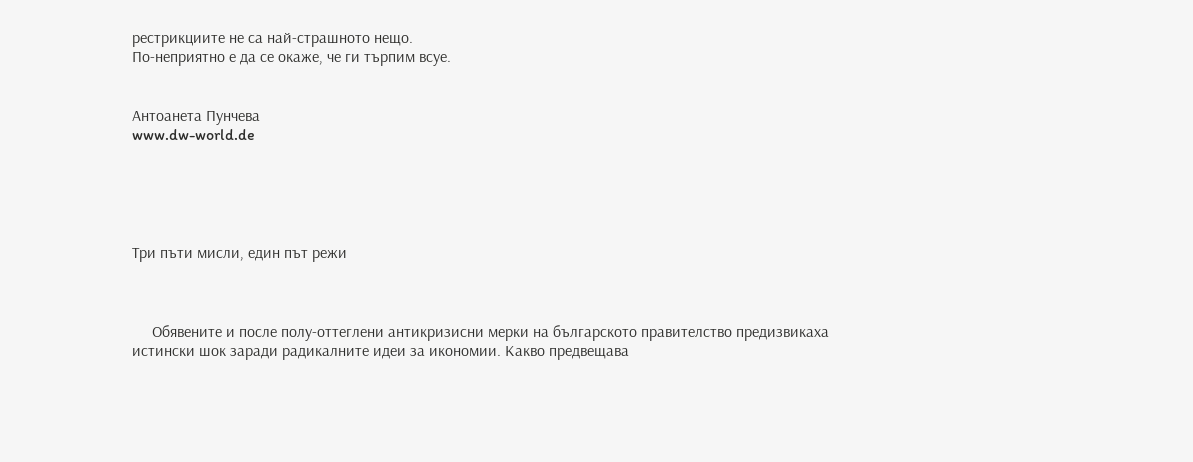рестрикциите не са най-страшното нещо.
По-неприятно е да се окаже, че ги търпим всуе.


Антоанета Пунчева
www.dw-world.de





Три пъти мисли, един път режи



     Обявените и после полу-оттеглени антикризисни мерки на българското правителство предизвикаха истински шок заради радикалните идеи за икономии. Какво предвещава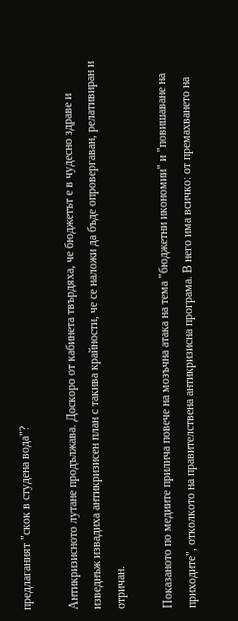предлаганият "скок в студена вода"?

Антикризисното лутане продължава. Доскоро от кабинета твърдяха, че бюджетът е в чудесно здраве и изведнъж извадиха антикризисен план с такива крайности, че се наложи да бъде опровергаван, релативиран и отричан.

Показаното по медиите прилича повече на мозъчна атака на тема "бюджетни икономии" и "повишаване на приходите", отколкото на правителствена антикризисна програма. В него има всичко: от премахването на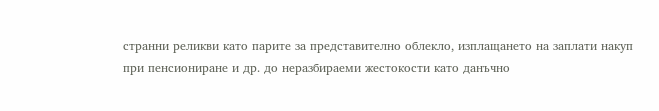странни реликви като парите за представително облекло, изплащането на заплати накуп при пенсиониране и др. до неразбираеми жестокости като данъчно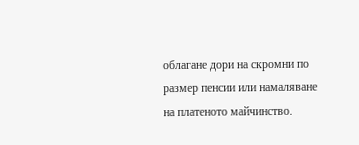облагане дори на скромни по размер пенсии или намаляване на платеното майчинство.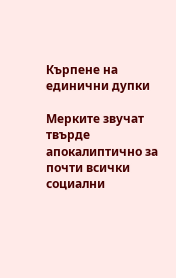Кърпене на единични дупки

Мерките звучат твърде апокалиптично за почти всички социални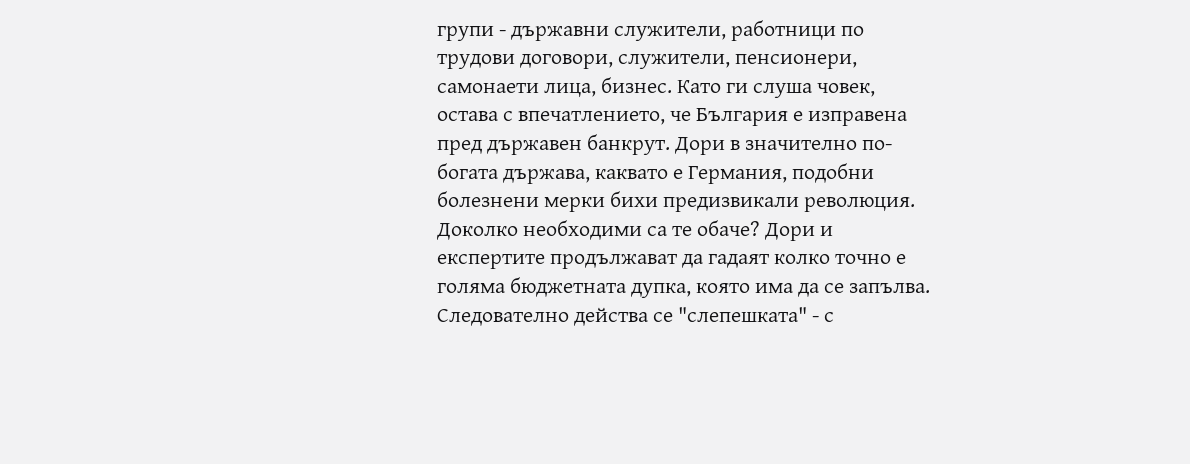групи - държавни служители, работници по трудови договори, служители, пенсионери, самонаети лица, бизнес. Като ги слуша човек, остава с впечатлението, че България е изправена пред държавен банкрут. Дори в значително по-богата държава, каквато е Германия, подобни болезнени мерки бихи предизвикали революция. Доколко необходими са те обаче? Дори и експертите продължават да гадаят колко точно е голяма бюджетната дупка, която има да се запълва. Следователно действа се "слепешката" - с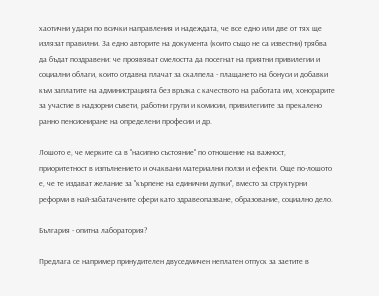хаотични удари по всички направления и надеждата, че все едно или две от тях ще излязат правилни. За едно авторите на документа (които също не са известни) трябва да бъдат поздравени: че проявяват смелостта да посегнат на приятни привилегии и социални облаги, които отдавна плачат за скалпела - плащането на бонуси и добавки към заплатите на администрацията без връзка с качеството на работата им, хонорарите за участие в надзорни съвети, работни групи и комисии, привилегиите за прекалено ранно пенсиониране на определени професии и др.

Лошото е, че мерките са в "насипно състояние" по отношение на важност, приоритетност в изпълнението и очаквани материални ползи и ефекти. Още по-лошото е, че те издават желание за "кърпене на единични дупки", вместо за структурни реформи в най-забатачените сфери като здравеопазване, образование, социално дело.

България - опитна лаборатория?

Предлага се например принудителен двуседмичен неплатен отпуск за заетите в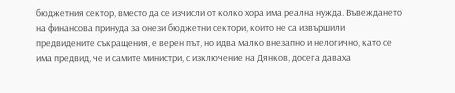бюджетния сектор, вместо да се изчисли от колко хора има реална нужда. Въвеждането на финансова принуда за онези бюджетни сектори, които не са извършили предвидените съкращения, е верен път, но идва малко внезапно и нелогично, като се има предвид, че и самите министри, с изключение на Дянков, досега даваха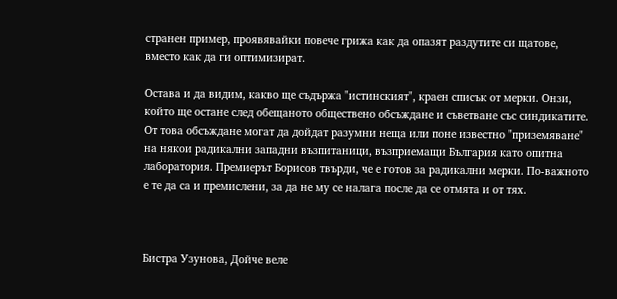странен пример, проявявайки повече грижа как да опазят раздутите си щатове, вместо как да ги оптимизират.

Остава и да видим, какво ще съдържа "истинският", краен списък от мерки. Онзи, който ще остане след обещаното обществено обсъждане и съветване със синдикатите. От това обсъждане могат да дойдат разумни неща или поне известно "приземяване" на някои радикални западни възпитаници, възприемащи България като опитна лаборатория. Премиерът Борисов твърди, че е готов за радикални мерки. По-важното е те да са и премислени, за да не му се налага после да се отмята и от тях.



Бистра Узунова, Дойче веле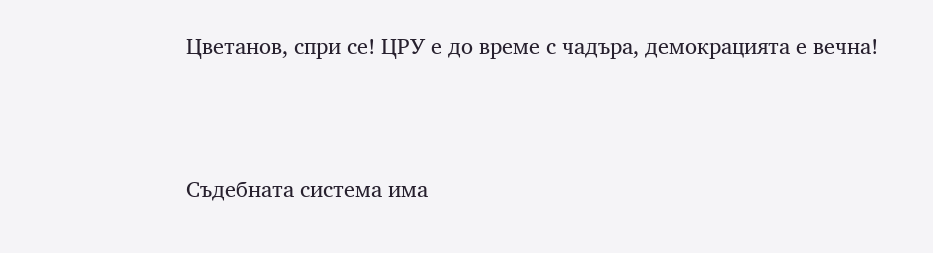Цветанов, спри се! ЦРУ е до време с чадъра, демокрацията е вечна!




Съдебната система има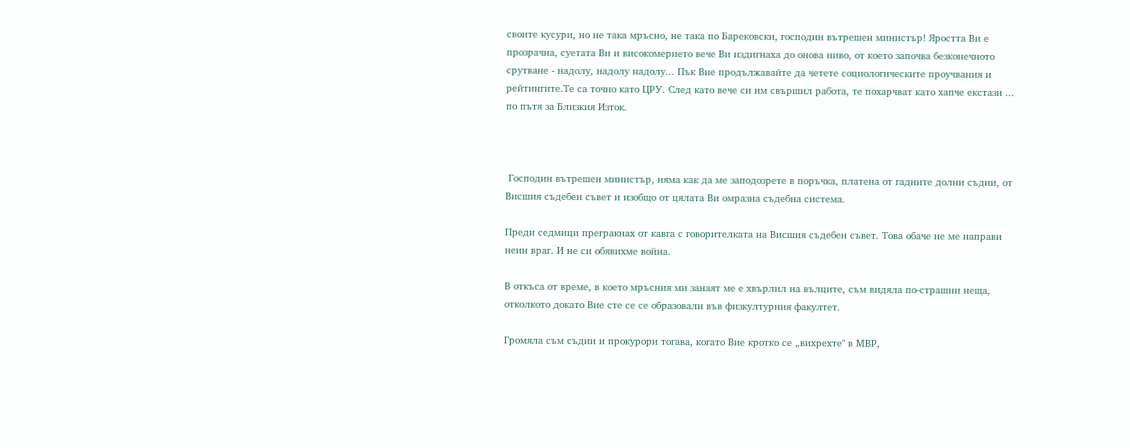своите кусури, но не така мръсно, не така по Барековски, господин вътрешен министър! Яростта Ви е прозрачна, суетата Ви и високомерието вече Ви издигнаха до онова ниво, от което започва безконечното срутване - надолу, надолу надолу... Пък Вие продължавайте да четете социологическите проучвания и рейтингите.Те са точно като ЦРУ. След като вече си им свършил работа, те похарчват като хапче екстази ... по пътя за Близкия Изток.



 Господин вътрешен министър, няма как да ме заподозрете в поръчка, платена от гадните долни съдии, от Висшия съдебен съвет и изобщо от цялата Ви омразна съдебна система.

Преди седмици прегракнах от кавга с говорителката на Висшия съдебен съвет. Това обаче не ме направи неин враг. И не си обявихме война.

В откъса от време, в което мръсния ми занаят ме е хвърлил на вълците, съм видяла по-страшни неща, отколкото докато Вие сте се се образовали във физкултурния факултет.

Громяла съм съдии и прокурори тогава, когато Вие кротко се „вихрехте" в МВР,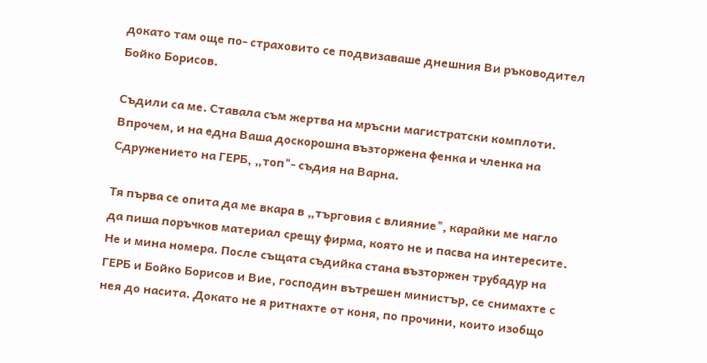докато там още по- страховито се подвизаваше днешния Ви ръководител Бойко Борисов.

Съдили са ме. Ставала съм жертва на мръсни магистратски комплоти. Впрочем, и на една Ваша доскорошна възторжена фенка и членка на Сдружението на ГЕРБ, „топ"- съдия на Варна.

Тя първа се опита да ме вкара в „търговия с влияние", карайки ме нагло да пиша поръчков материал срещу фирма, която не и пасва на интересите. Не и мина номера. После същата съдийка стана възторжен трубадур на ГЕРБ и Бойко Борисов и Вие, господин вътрешен министър, се снимахте с нея до насита. Докато не я ритнахте от коня, по прочини, които изобщо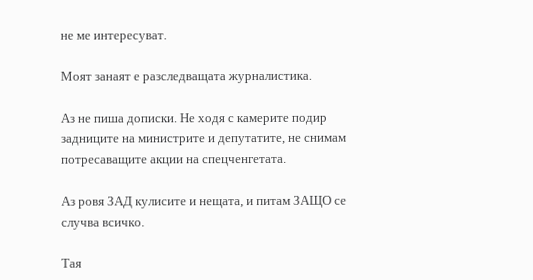не ме интересуват.

Моят занаят е разследващата журналистика.

Аз не пиша дописки. Не ходя с камерите подир задниците на министрите и депутатите, не снимам потресаващите акции на спецченгетата.

Аз ровя ЗАД кулисите и нещата, и питам ЗАЩО се случва всичко.

Тая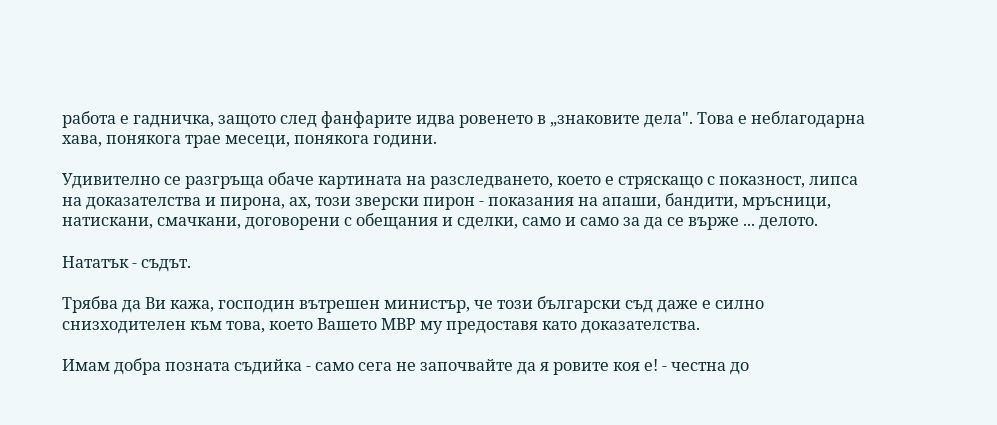работа е гадничка, защото след фанфарите идва ровенето в „знаковите дела". Това е неблагодарна хава, понякога трае месеци, понякога години.

Удивително се разгръща обаче картината на разследването, което е стряскащо с показност, липса на доказателства и пирона, ах, този зверски пирон - показания на апаши, бандити, мръсници, натискани, смачкани, договорени с обещания и сделки, само и само за да се върже ... делото.

Нататък - съдът.

Трябва да Ви кажа, господин вътрешен министър, че този български съд даже е силно снизходителен към това, което Вашето МВР му предоставя като доказателства.

Имам добра позната съдийка - само сега не започвайте да я ровите коя е! - честна до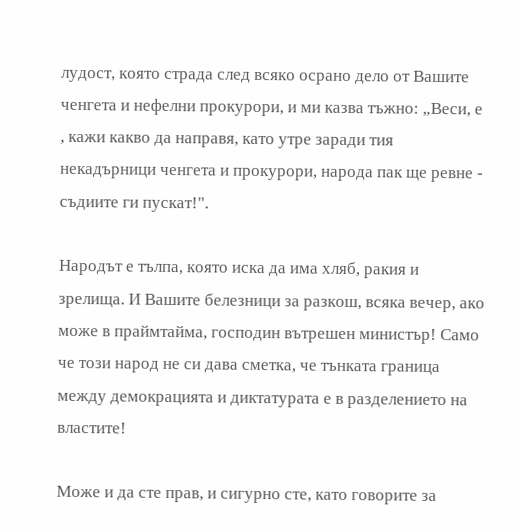лудост, която страда след всяко осрано дело от Вашите ченгета и нефелни прокурори, и ми казва тъжно: „Веси, е , кажи какво да направя, като утре заради тия некадърници ченгета и прокурори, народа пак ще ревне - съдиите ги пускат!".

Народът е тълпа, която иска да има хляб, ракия и зрелища. И Вашите белезници за разкош, всяка вечер, ако може в праймтайма, господин вътрешен министър! Само че този народ не си дава сметка, че тънката граница между демокрацията и диктатурата е в разделението на властите!

Може и да сте прав, и сигурно сте, като говорите за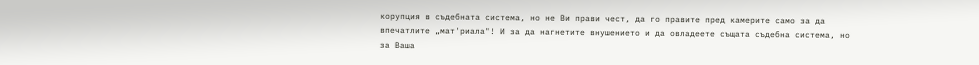корупция в съдебната система, но не Ви прави чест, да го правите пред камерите само за да впечатлите „мат'риала"! И за да нагнетите внушението и да овладеете същата съдебна система, но за Ваша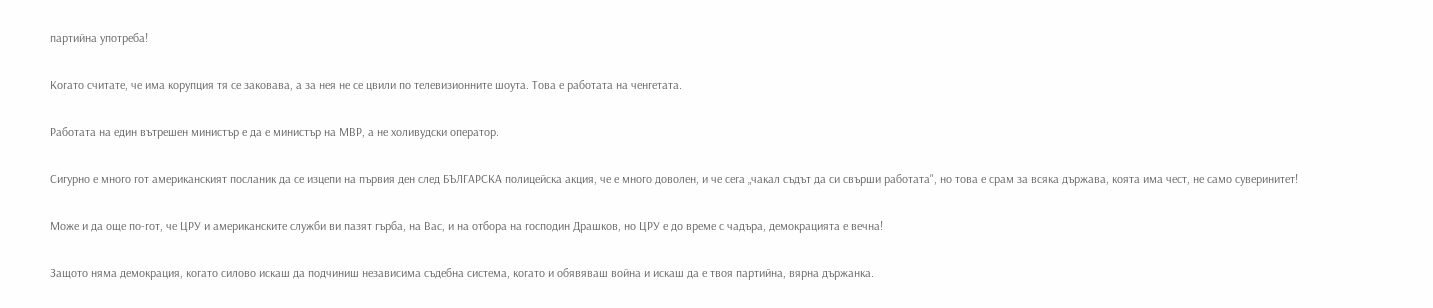партийна употреба!

Когато считате, че има корупция тя се заковава, а за нея не се цвили по телевизионните шоута. Това е работата на ченгетата.

Работата на един вътрешен министър е да е министър на МВР, а не холивудски оператор.

Сигурно е много гот американският посланик да се изцепи на първия ден след БЪЛГАРСКА полицейска акция, че е много доволен, и че сега „чакал съдът да си свърши работата", но това е срам за всяка държава, коята има чест, не само суверинитет!

Може и да още по-гот, че ЦРУ и американските служби ви пазят гърба, на Вас, и на отбора на господин Драшков, но ЦРУ е до време с чадъра, демокрацията е вечна!

Защото няма демокрация, когато силово искаш да подчиниш независима съдебна система, когато и обявяваш война и искаш да е твоя партийна, вярна държанка.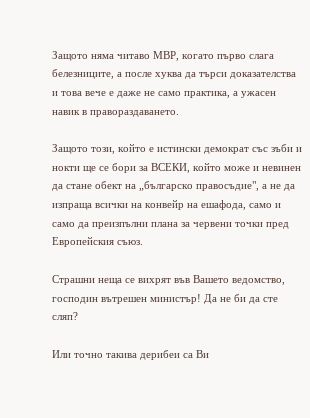Защото няма читаво МВР, когато първо слага белезниците, а после хуква да търси доказателства и това вече е даже не само практика, а ужасен навик в правораздаването.

Защото този, който е истински демократ със зъби и нокти ще се бори за ВСЕКИ, който може и невинен да стане обект на „българско правосъдие", а не да изпраща всички на конвейр на ешафода, само и само да преизпълни плана за червени точки пред Европейския съюз.

Страшни неща се вихрят във Вашето ведомство, господин вътрешен министър! Да не би да сте сляп?

Или точно такива дерибеи са Ви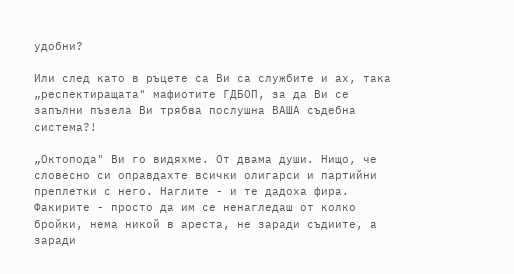удобни?

Или след като в ръцете са Ви са службите и ах, така „респектиращата" мафиотите ГДБОП, за да Ви се запълни пъзела Ви трябва послушна ВАША съдебна система?!

„Октопода" Ви го видяхме. От двама души. Нищо, че словесно си оправдахте всички олигарси и партийни преплетки с него. Наглите - и те дадоха фира. Факирите - просто да им се ненагледаш от колко бройки, нема никой в ареста, не заради съдиите, а заради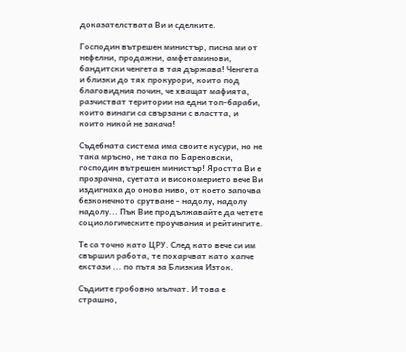доказателствата Ви и сделките.

Господин вътрешен министър, писна ми от нефелни, продажни, амфетаминови, бандитски ченгета в тая държава! Ченгета и близки до тях прокурори, които под благовидния почин, че хващат мафията, разчистват територии на едни топ-бараби, които винаги са свързани с властта, и които никой не закача!

Съдебната система има своите кусури, но не така мръсно, не така по Барековски, господин вътрешен министър! Яростта Ви е прозрачна, суетата и високомерието вече Ви издигнаха до онова ниво, от което започва безконечното срутване - надолу, надолу надолу... Пък Вие продължавайте да четете социологическите проучвания и рейтингите.

Те са точно като ЦРУ. След като вече си им свършил работа, те похарчват като хапче екстази ... по пътя за Близкия Изток.

Съдиите гробовно мълчат. И това е страшно,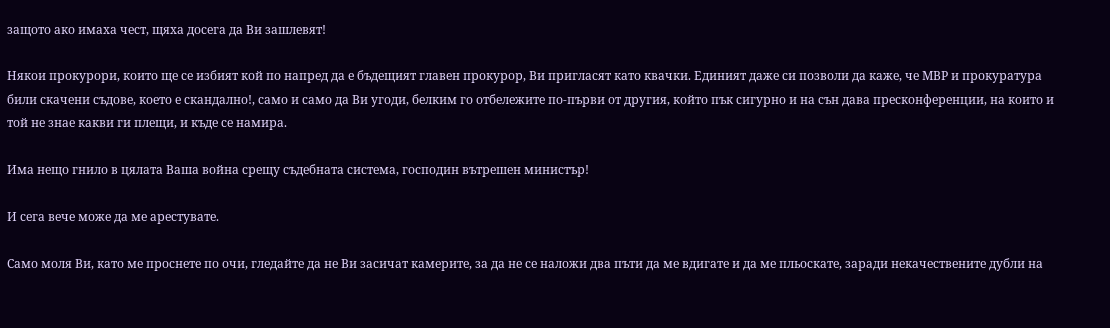защото ако имаха чест, щяха досега да Ви зашлевят!

Някои прокурори, които ще се избият кой по напред да е бъдещият главен прокурор, Ви пригласят като квачки. Единият даже си позволи да каже, че МВР и прокуратура били скачени съдове, което е скандално!, само и само да Ви угоди, белким го отбележите по-първи от другия, който пък сигурно и на сън дава пресконференции, на които и той не знае какви ги плещи, и къде се намира.

Има нещо гнило в цялата Ваша война срещу съдебната система, господин вътрешен министър!

И сега вече може да ме арестувате.

Само моля Ви, като ме проснете по очи, гледайте да не Ви засичат камерите, за да не се наложи два пъти да ме вдигате и да ме пльоскате, заради некачествените дубли на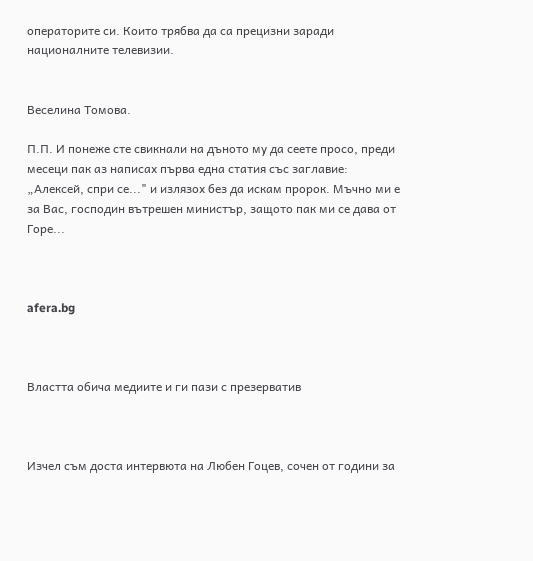операторите си. Които трябва да са прецизни заради националните телевизии.


Веселина Томова.

П.П. И понеже сте свикнали на дъното му да сеете просо, преди месеци пак аз написах първа една статия със заглавие: „Алексей, спри се..." и излязох без да искам пророк. Мъчно ми е за Вас, господин вътрешен министър, защото пак ми се дава от Горе...



afera.bg



Властта обича медиите и ги пази с презерватив



Изчел съм доста интервюта на Любен Гоцев, сочен от години за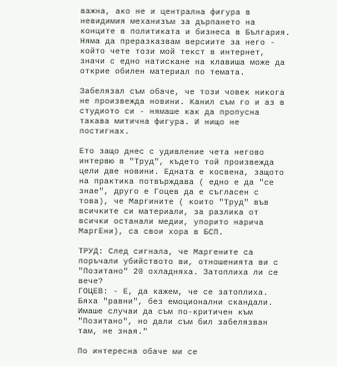важна, ако не и централна фигура в невидимия механизъм за дърпането на конците в политиката и бизнеса в България. Няма да преразказвам версиите за него - който чете този мой текст в интернет, значи с едно натискане на клавиша може да открие обилен материал по темата.

Забелязал съм обаче, че този човек никога не произвежда новини. Канил съм го и аз в студиото си - нямаше как да пропусна такава митична фигура. И нищо не постигнах.

Ето защо днес с удивление чета негово интервю в "Труд", където той произвежда цели две новини. Едната е косвена, защото на практика потвърждава ( едно е да "се знае", друго е Гоцев да е съгласен с това), че Маргините ( които "Труд" във всичките си материали, за разлика от всички останали медии, упорито нарича МаргЕни), са свои хора в БСП.

ТРУД: След сигнала, че Маргените са поръчали убийството ви, отношенията ви с "Позитано" 20 охладняха. Затоплиха ли се вече?
ГОЦЕВ: - Е, да кажем, че се затоплиха. Бяха "равни", без емоционални скандали. Имаше случаи да съм по-критичен към "Позитано", но дали съм бил забелязван там, не зная."

По интересна обаче ми се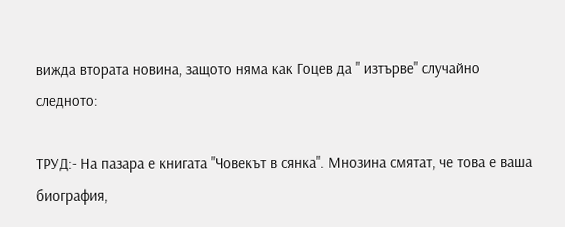вижда втората новина, защото няма как Гоцев да " изтърве" случайно следното:

ТРУД:- На пазара е книгата "Човекът в сянка". Мнозина смятат, че това е ваша биография,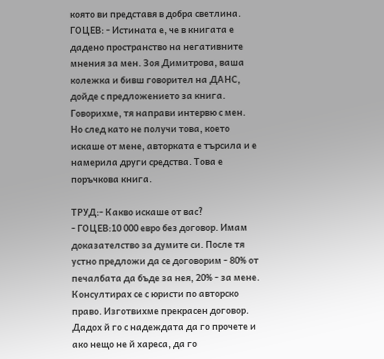която ви представя в добра светлина.
ГОЦЕВ: - Истината е, че в книгата е дадено пространство на негативните мнения за мен. Зоя Димитрова, ваша колежка и бивш говорител на ДАНС, дойде с предложението за книга. Говорихме, тя направи интервю с мен. Но след като не получи това, което искаше от мене, авторката е търсила и е намерила други средства. Това е поръчкова книга.

ТРУД:- Какво искаше от вас?
- ГОЦЕВ:10 000 евро без договор. Имам доказателство за думите си. После тя устно предложи да се договорим - 80% от печалбата да бъде за нея, 20% - за мене. Консултирах се с юристи по авторско право. Изготвихме прекрасен договор. Дадох й го с надеждата да го прочете и ако нещо не й хареса, да го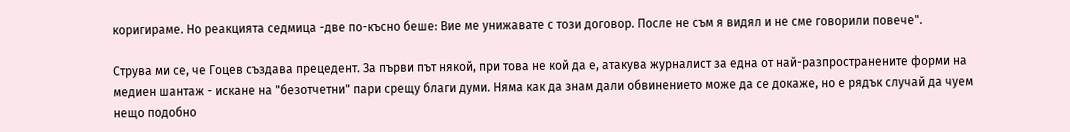коригираме. Но реакцията седмица -две по-късно беше: Вие ме унижавате с този договор. После не съм я видял и не сме говорили повече".

Струва ми се, че Гоцев създава прецедент. За първи път някой, при това не кой да е, атакува журналист за една от най-разпространените форми на медиен шантаж - искане на "безотчетни" пари срещу благи думи. Няма как да знам дали обвинението може да се докаже, но е рядък случай да чуем нещо подобно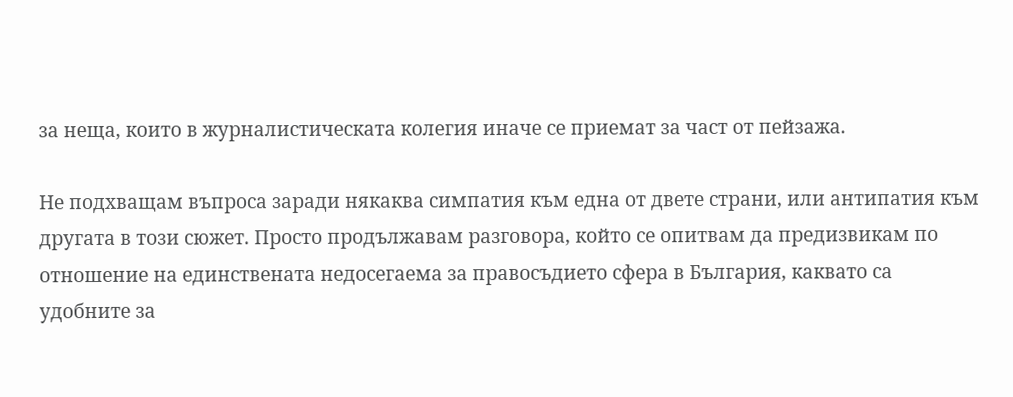за неща, които в журналистическата колегия иначе се приемат за част от пейзажа.

Не подхващам въпроса заради някаква симпатия към една от двете страни, или антипатия към другата в този сюжет. Просто продължавам разговора, който се опитвам да предизвикам по отношение на единствената недосегаема за правосъдието сфера в България, каквато са удобните за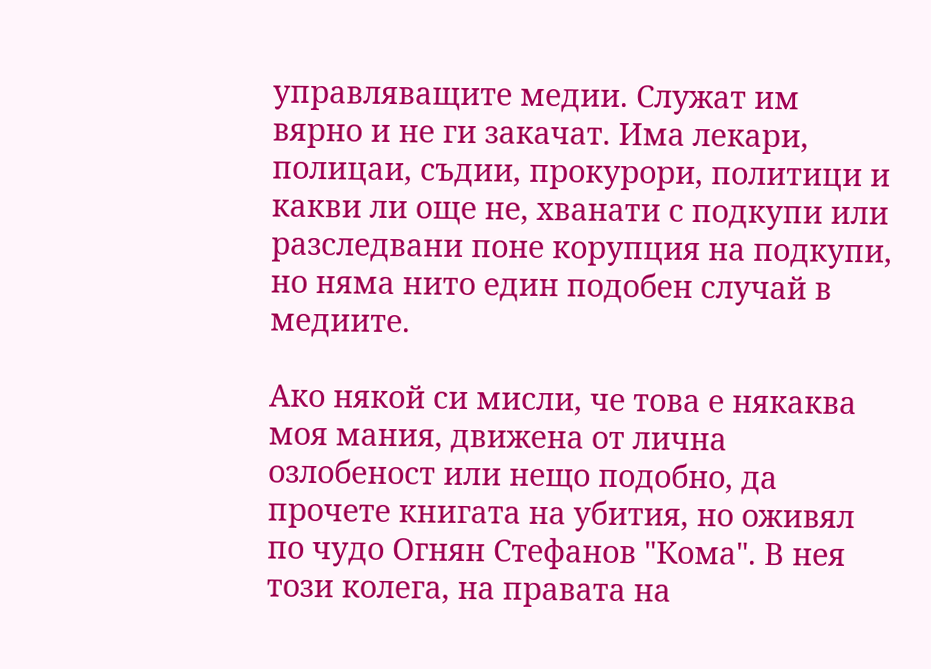управляващите медии. Служат им вярно и не ги закачат. Има лекари, полицаи, съдии, прокурори, политици и какви ли още не, хванати с подкупи или разследвани поне корупция на подкупи, но няма нито един подобен случай в медиите.

Ако някой си мисли, че това е някаква моя мания, движена от лична озлобеност или нещо подобно, да прочете книгата на убития, но оживял по чудо Огнян Стефанов "Кома". В нея този колега, на правата на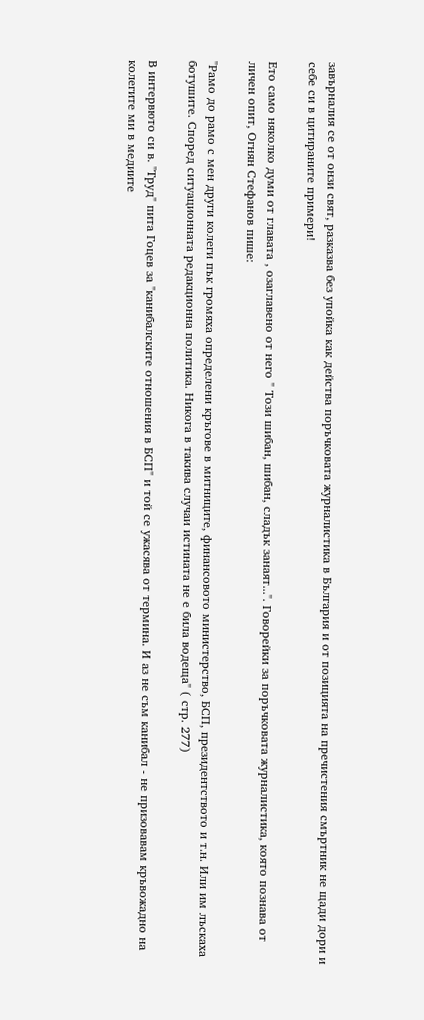завърналия се от онзи свят, разказва без упойка как действа поръчковата журналистика в България и от позицията на пречистения смъртник не щади дори и себе си в цитираните примери!

Ето само няколко думи от главата , озаглавено от него " Този шибан, шибан, сладък занаят...". Говорейки за поръчковата журналистика, която познава от личен опит, Огнян Стефанов пише:

"Рамо до рамо с мен други колеги пък громяха определени кръгове в митниците, финансовото министерство, БСП, президентството и т.н. Или им лъскаха ботушите. Според ситуационната редакционна политика. Никога в такива случаи истината не е била водеща" ( стр. 277)

В интервюто си в. "Труд" пита Гоцев за "канибалските отношения в БСП" и той се ужасява от термина. И аз не съм канибал - не призовавам кръвожадно на колегите ми в медиите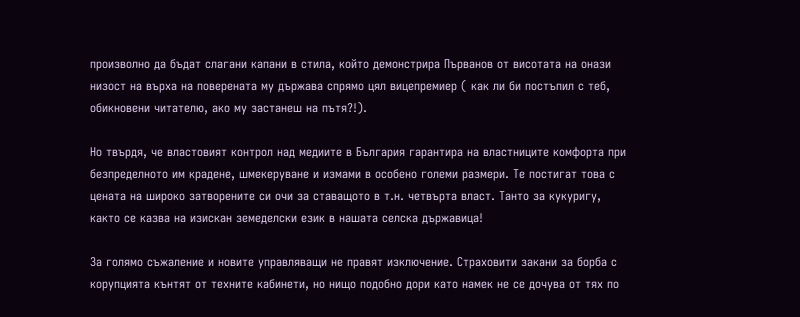произволно да бъдат слагани капани в стила, който демонстрира Първанов от висотата на онази низост на върха на поверената му държава спрямо цял вицепремиер ( как ли би постъпил с теб, обикновени читателю, ако му застанеш на пътя?!).

Но твърдя, че властовият контрол над медиите в България гарантира на властниците комфорта при безпределното им крадене, шмекеруване и измами в особено големи размери. Те постигат това с цената на широко затворените си очи за ставащото в т.н. четвърта власт. Танто за кукуригу, както се казва на изискан земеделски език в нашата селска държавица!

За голямо съжаление и новите управляващи не правят изключение. Страховити закани за борба с корупцията кънтят от техните кабинети, но нищо подобно дори като намек не се дочува от тях по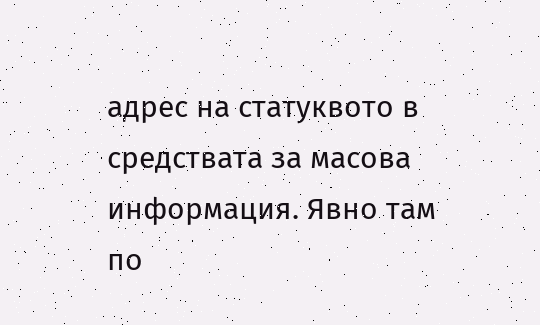адрес на статуквото в средствата за масова информация. Явно там по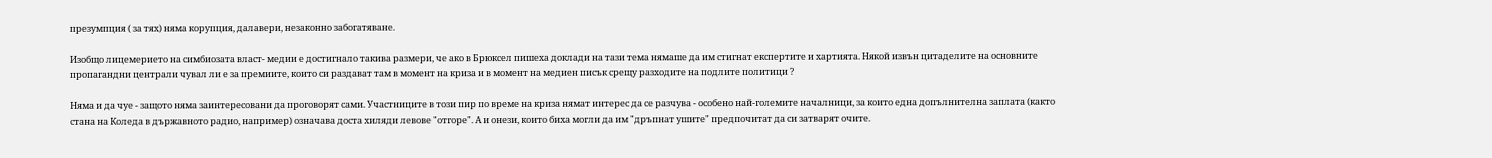презумпция ( за тях) няма корупция, далавери, незаконно забогатяване.

Изобщо лицемерието на симбиозата власт- медии е достигнало такива размери, че ако в Брюксел пишеха доклади на тази тема нямаше да им стигнат експертите и хартията. Някой извън цитаделите на основните пропагандни централи чувал ли е за премиите, които си раздават там в момент на криза и в момент на медиен писък срещу разходите на подлите политици ?

Няма и да чуе - защото няма заинтересовани да проговорят сами. Участниците в този пир по време на криза нямат интерес да се разчува - особено най-големите началници, за които една допълнителна заплата (както стана на Коледа в държавното радио, например) означава доста хиляди левове "отгоре". А и онези, които биха могли да им "дръпнат ушите" предпочитат да си затварят очите.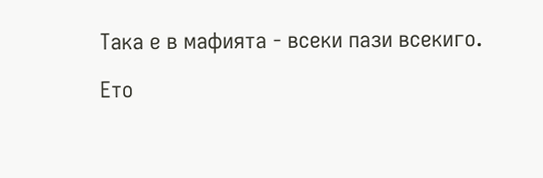Така е в мафията - всеки пази всекиго.

Ето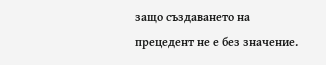защо създаването на прецедент не е без значение.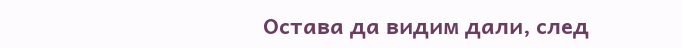Остава да видим дали, след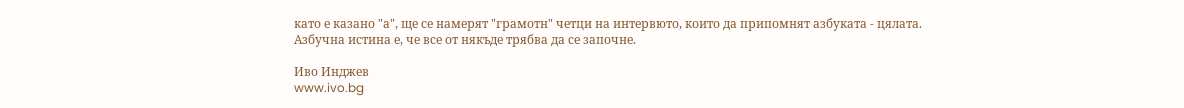като е казано "а", ще се намерят "грамотн" четци на интервюто, които да припомнят азбуката - цялата.
Азбучна истина е, че все от някъде трябва да се започне.

Иво Инджев
www.ivo.bg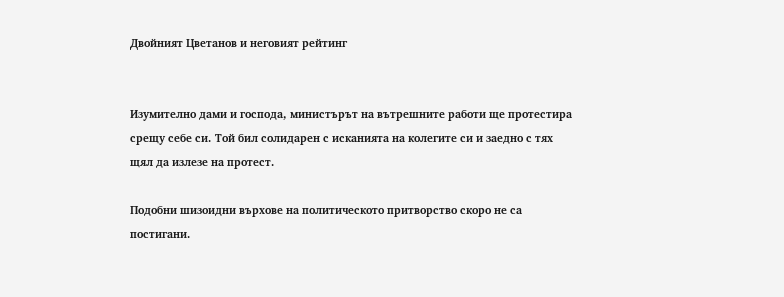Двойният Цветанов и неговият рейтинг


Изумително дами и господа, министърът на вътрешните работи ще протестира срещу себе си. Той бил солидарен с исканията на колегите си и заедно с тях щял да излезе на протест.

Подобни шизоидни върхове на политическото притворство скоро не са постигани.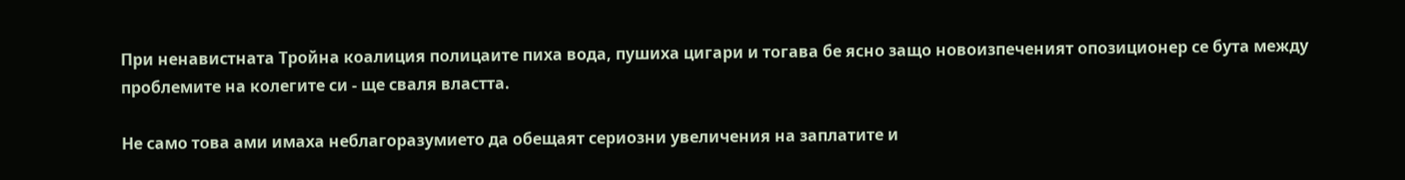При ненавистната Тройна коалиция полицаите пиха вода, пушиха цигари и тогава бе ясно защо новоизпеченият опозиционер се бута между проблемите на колегите си - ще сваля властта.

Не само това ами имаха неблагоразумието да обещаят сериозни увеличения на заплатите и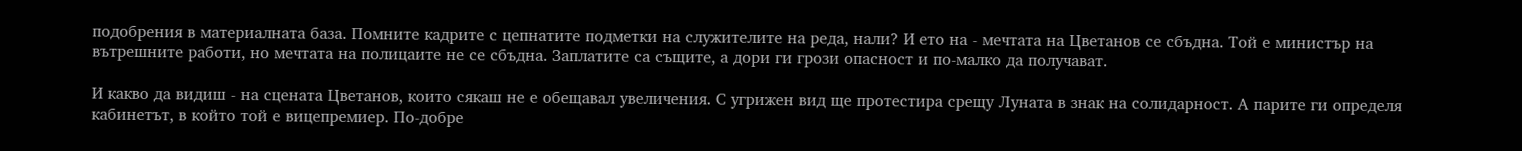подобрения в материалната база. Помните кадрите с цепнатите подметки на служителите на реда, нали? И ето на - мечтата на Цветанов се сбъдна. Той е министър на вътрешните работи, но мечтата на полицаите не се сбъдна. Заплатите са същите, а дори ги грози опасност и по-малко да получават.

И какво да видиш - на сцената Цветанов, които сякаш не е обещавал увеличения. С угрижен вид ще протестира срещу Луната в знак на солидарност. А парите ги определя кабинетът, в който той е вицепремиер. По-добре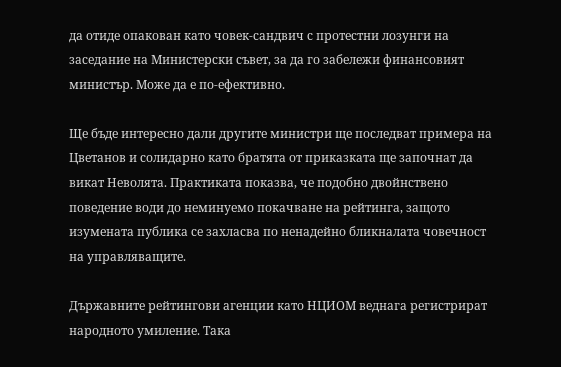да отиде опакован като човек-сандвич с протестни лозунги на заседание на Министерски съвет, за да го забележи финансовият министър. Може да е по-ефективно.

Ще бъде интересно дали другите министри ще последват примера на Цветанов и солидарно като братята от приказката ще започнат да викат Неволята. Практиката показва, че подобно двойнствено поведение води до неминуемо покачване на рейтинга, защото изумената публика се захласва по ненадейно бликналата човечност на управляващите.

Държавните рейтингови агенции като НЦИОМ веднага регистрират народното умиление. Така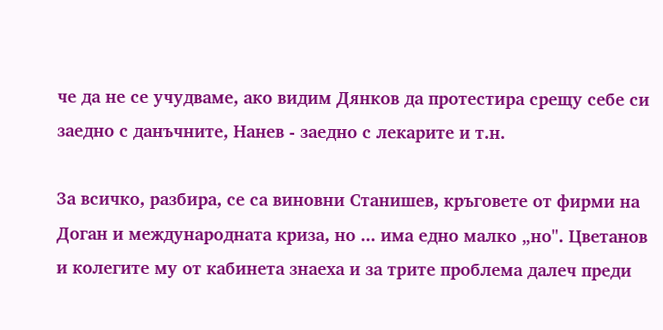че да не се учудваме, ако видим Дянков да протестира срещу себе си заедно с данъчните, Нанев - заедно с лекарите и т.н.

За всичко, разбира, се са виновни Станишев, кръговете от фирми на Доган и международната криза, но ... има едно малко „но". Цветанов и колегите му от кабинета знаеха и за трите проблема далеч преди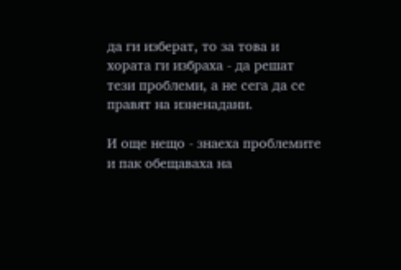да ги изберат, то за това и хората ги избраха - да решат тези проблеми, а не сега да се правят на изненадани.

И още нещо - знаеха проблемите и пак обещаваха на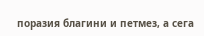поразия благини и петмез, а сега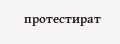протестират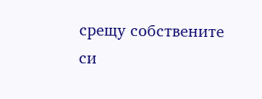срещу собствените си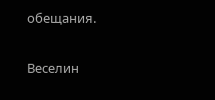обещания.

Веселин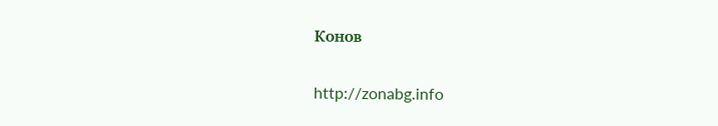Конов

http://zonabg.info